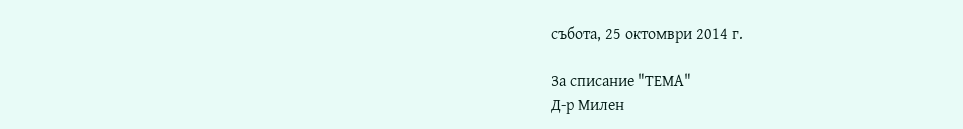събота, 25 октомври 2014 г.

За списание "ТЕМА"
Д-р Милен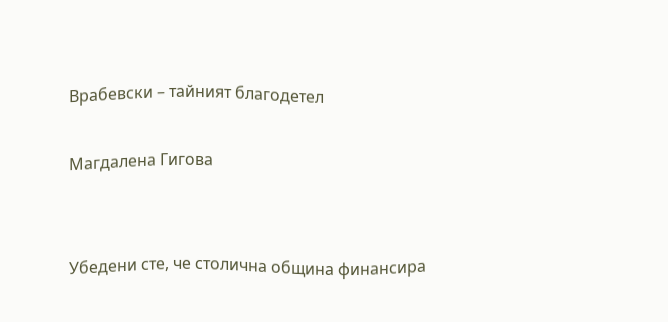Врабевски – тайният благодетел

Магдалена Гигова


Убедени сте, че столична община финансира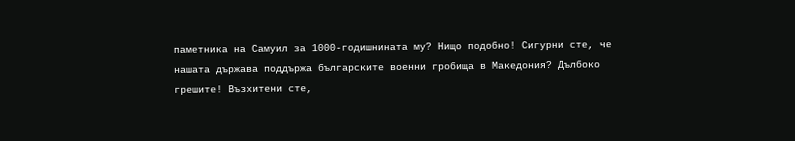паметника на Самуил за 1000-годишнината му? Нищо подобно! Сигурни сте, че нашата държава поддържа българските военни гробища в Македония? Дълбоко грешите! Възхитени сте,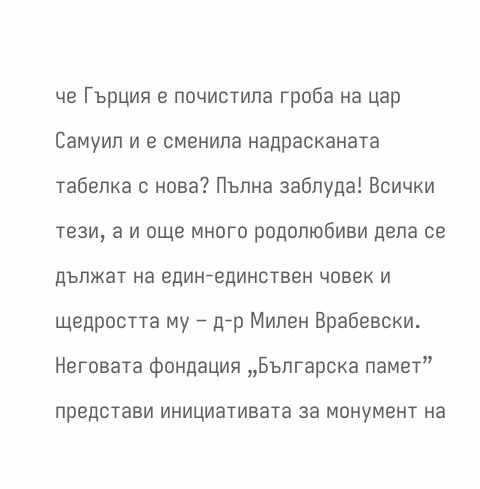че Гърция е почистила гроба на цар Самуил и е сменила надрасканата табелка с нова? Пълна заблуда! Всички тези, а и още много родолюбиви дела се дължат на един-единствен човек и щедростта му – д-р Милен Врабевски. Неговата фондация „Българска памет” представи инициативата за монумент на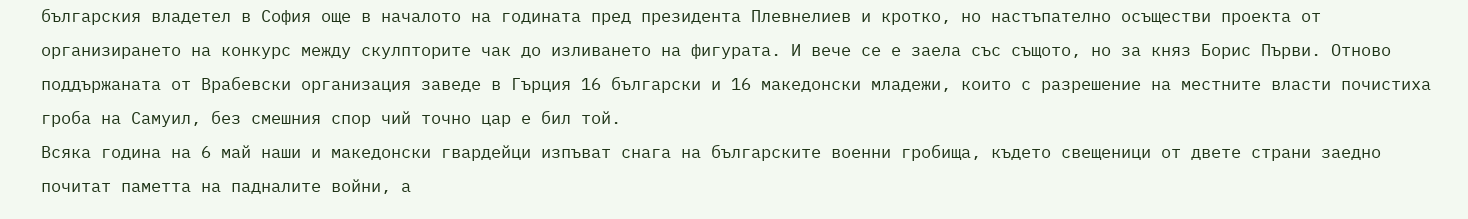българския владетел в София още в началото на годината пред президента Плевнелиев и кротко, но настъпателно осъществи проекта от организирането на конкурс между скулпторите чак до изливането на фигурата. И вече се е заела със същото, но за княз Борис Първи. Отново поддържаната от Врабевски организация заведе в Гърция 16 български и 16 македонски младежи, които с разрешение на местните власти почистиха гроба на Самуил, без смешния спор чий точно цар е бил той.
Всяка година на 6 май наши и македонски гвардейци изпъват снага на българските военни гробища, където свещеници от двете страни заедно почитат паметта на падналите войни, а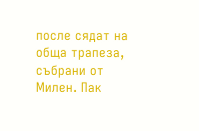после сядат на обща трапеза, събрани от Милен. Пак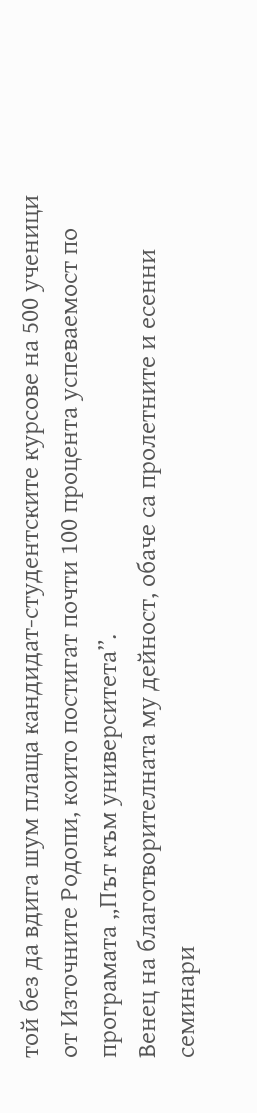той без да вдига шум плаща кандидат-студентските курсове на 500 ученици от Източните Родопи, които постигат почти 100 процента успеваемост по програмата „Път към университета”.
Венец на благотворителната му дейност, обаче са пролетните и есенни семинари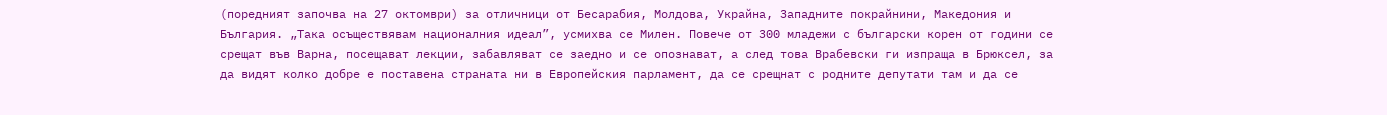(поредният започва на 27 октомври) за отличници от Бесарабия, Молдова, Украйна, Западните покрайнини, Македония и България. „Така осъществявам националния идеал”, усмихва се Милен. Повече от 300 младежи с български корен от години се срещат във Варна, посещават лекции, забавляват се заедно и се опознават, а след това Врабевски ги изпраща в Брюксел, за да видят колко добре е поставена страната ни в Европейския парламент, да се срещнат с родните депутати там и да се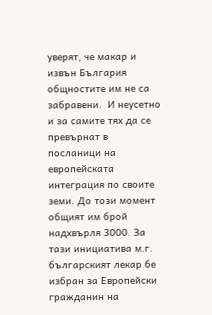уверят, че макар и извън България общностите им не са забравени.  И неусетно и за самите тях да се превърнат в посланици на европейската интеграция по своите земи. До този момент общият им брой надхвърля 3000. За тази инициатива м.г. българският лекар бе избран за Европейски гражданин на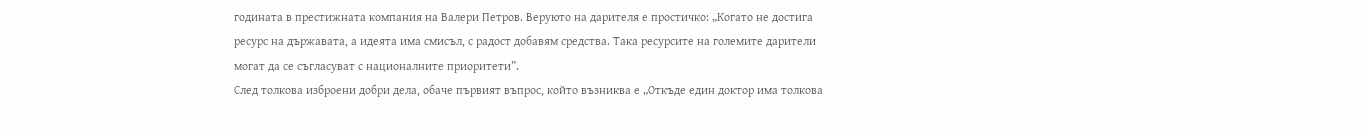годината в престижната компания на Валери Петров. Веруюто на дарителя е простичко: „Когато не достига ресурс на държавата, а идеята има смисъл, с радост добавям средства. Така ресурсите на големите дарители могат да се съгласуват с националните приоритети”.
След толкова изброени добри дела, обаче първият въпрос, който възниква е „Откъде един доктор има толкова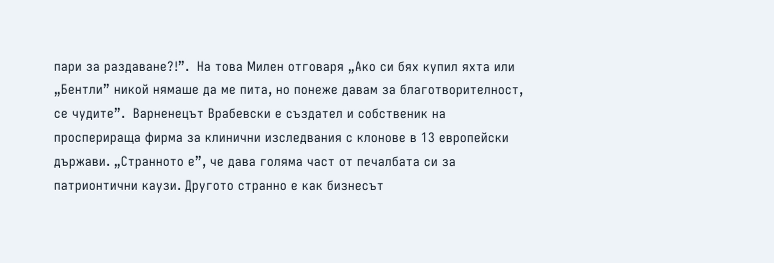пари за раздаване?!”.  На това Милен отговаря „Ако си бях купил яхта или „Бентли” никой нямаше да ме пита, но понеже давам за благотворителност, се чудите”.  Варненецът Врабевски е създател и собственик на просперираща фирма за клинични изследвания с клонове в 13 европейски държави. „Странното е”, че дава голяма част от печалбата си за патрионтични каузи. Другото странно е как бизнесът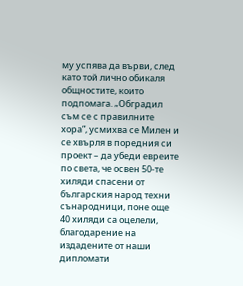му успява да върви, след като той лично обикаля общностите, които подпомага. „Обградил съм се с правилните хора”, усмихва се Милен и се хвърля в поредния си проект – да убеди евреите по света, че освен 50-те хиляди спасени от българския народ техни сънародници, поне още 40 хиляди са оцелели, благодарение на издадените от наши дипломати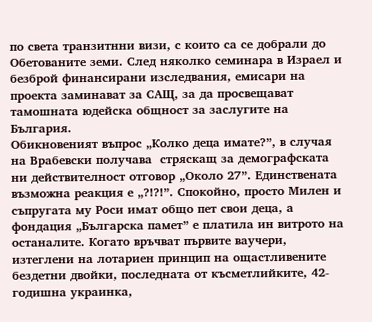по света транзитнни визи, с които са се добрали до Обетованите земи. След няколко семинара в Израел и безброй финансирани изследвания, емисари на проекта заминават за САЩ, за да просвещават тамошната юдейска общност за заслугите на България.
Обикновеният въпрос „Колко деца имате?”, в случая на Врабевски получава  стряскащ за демографската ни действителност отговор „Около 27”. Единствената възможна реакция е „?!?!”. Спокойно, просто Милен и съпругата му Роси имат общо пет свои деца, а фондация „Българска памет” е платила ин витрото на останалите. Когато връчват първите ваучери, изтеглени на лотариен принцип на ощастливените бездетни двойки, последната от късметлийките, 42-годишна украинка,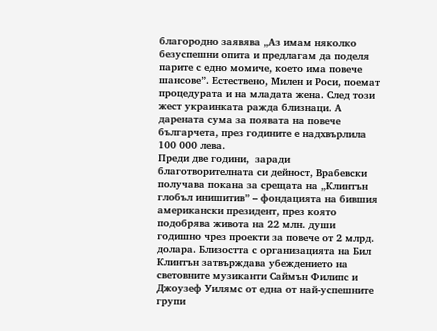благородно заявява „Аз имам няколко безуспешни опита и предлагам да поделя парите с едно момиче, което има повече шансове”. Естествено, Милен и Роси, поемат процедурата и на младата жена. След този жест украинката ражда близнаци. А дарената сума за появата на повече българчета, през годините е надхвърлила 100 000 лева.
Преди две години,  заради благотворителната си дейност, Врабевски получава покана за срещата на „Клинтън глобъл инишитив” – фондацията на бившия американски президент, през която подобрява живота на 22 млн. души годишно чрез проекти за повече от 2 млрд. долара. Близостта с организацията на Бил Клинтън затвърждава убеждението на световните музиканти Саймън Филипс и Джоузеф Уилямс от една от най-успешните групи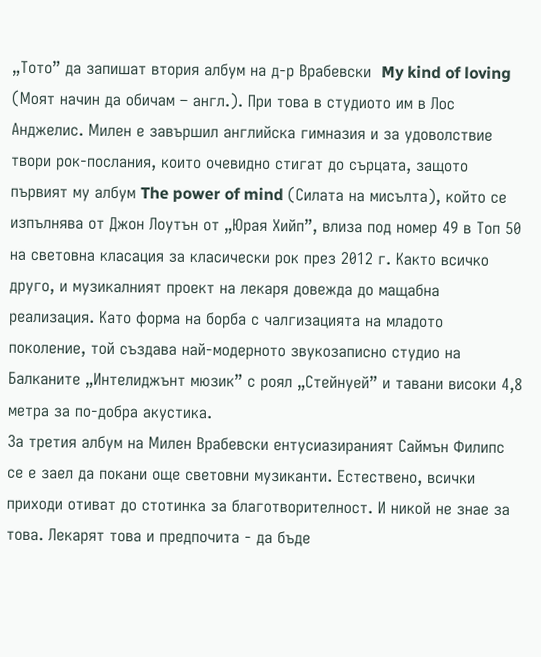„Тото” да запишат втория албум на д-р Врабевски  My kind of loving (Моят начин да обичам – англ.). При това в студиото им в Лос Анджелис. Милен е завършил английска гимназия и за удоволствие твори рок-послания, които очевидно стигат до сърцата, защото първият му албум The power of mind (Силата на мисълта), който се изпълнява от Джон Лоутън от „Юрая Хийп”, влиза под номер 49 в Топ 50 на световна класация за класически рок през 2012 г. Както всичко друго, и музикалният проект на лекаря довежда до мащабна реализация. Като форма на борба с чалгизацията на младото поколение, той създава най-модерното звукозаписно студио на Балканите „Интелиджънт мюзик” с роял „Стейнуей” и тавани високи 4,8 метра за по-добра акустика.
За третия албум на Милен Врабевски ентусиазираният Саймън Филипс се е заел да покани още световни музиканти. Естествено, всички приходи отиват до стотинка за благотворителност. И никой не знае за това. Лекарят това и предпочита - да бъде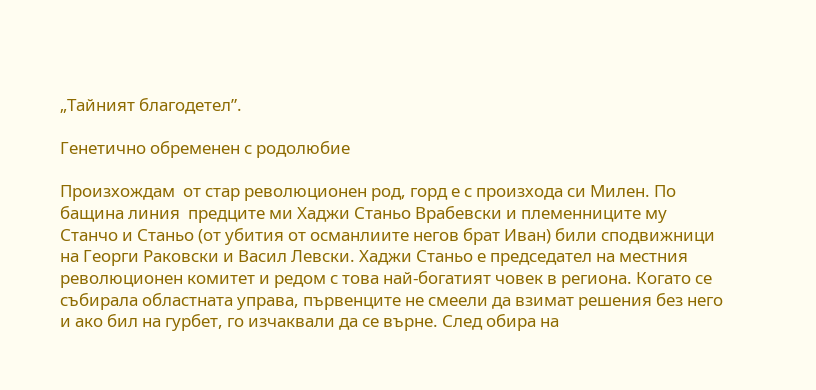„Тайният благодетел”.

Генетично обременен с родолюбие

Произхождам  от стар революционен род, горд е с произхода си Милен. По бащина линия  предците ми Хаджи Станьо Врабевски и племенниците му Станчо и Станьо (от убития от османлиите негов брат Иван) били сподвижници на Георги Раковски и Васил Левски. Хаджи Станьо е председател на местния революционен комитет и редом с това най-богатият човек в региона. Когато се събирала областната управа, първенците не смеели да взимат решения без него и ако бил на гурбет, го изчаквали да се върне. След обира на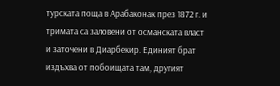турската поща в Арабаконак през 1872 г. и тримата са заловени от османската власт и заточени в Диарбекир. Единият брат издъхва от побоищата там, другият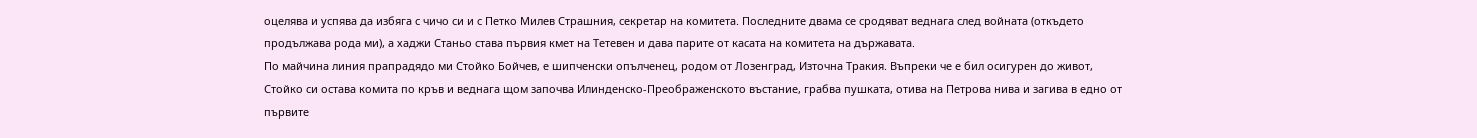оцелява и успява да избяга с чичо си и с Петко Милев Страшния, секретар на комитета. Последните двама се сродяват веднага след войната (откъдето продължава рода ми), а хаджи Станьо става първия кмет на Тетевен и дава парите от касата на комитета на държавата.
По майчина линия прапрадядо ми Стойко Бойчев, е шипченски опълченец, родом от Лозенград, Източна Тракия. Въпреки че е бил осигурен до живот, Стойко си остава комита по кръв и веднага щом започва Илинденско-Преображенското въстание, грабва пушката, отива на Петрова нива и загива в едно от първите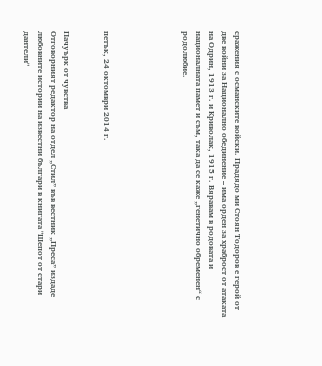сражения с османските войски. Прадядо ми Стоян Тодоров е герой от две войни за Национално обединение – има орден за храброст от атаката на Одрин, 1913 г. и Криволак, 1915 г. Вяравам в родовата и националната памет и съм, така да се каже „генетично обременен“ с родолюбие.





петък, 24 октомври 2014 г.


Пачуърк от чувства
Отговорният редактор на отдел „Стил” във вестник „Преса” издаде любовните истории на известни българи в книгата "Шепот от стари дантели"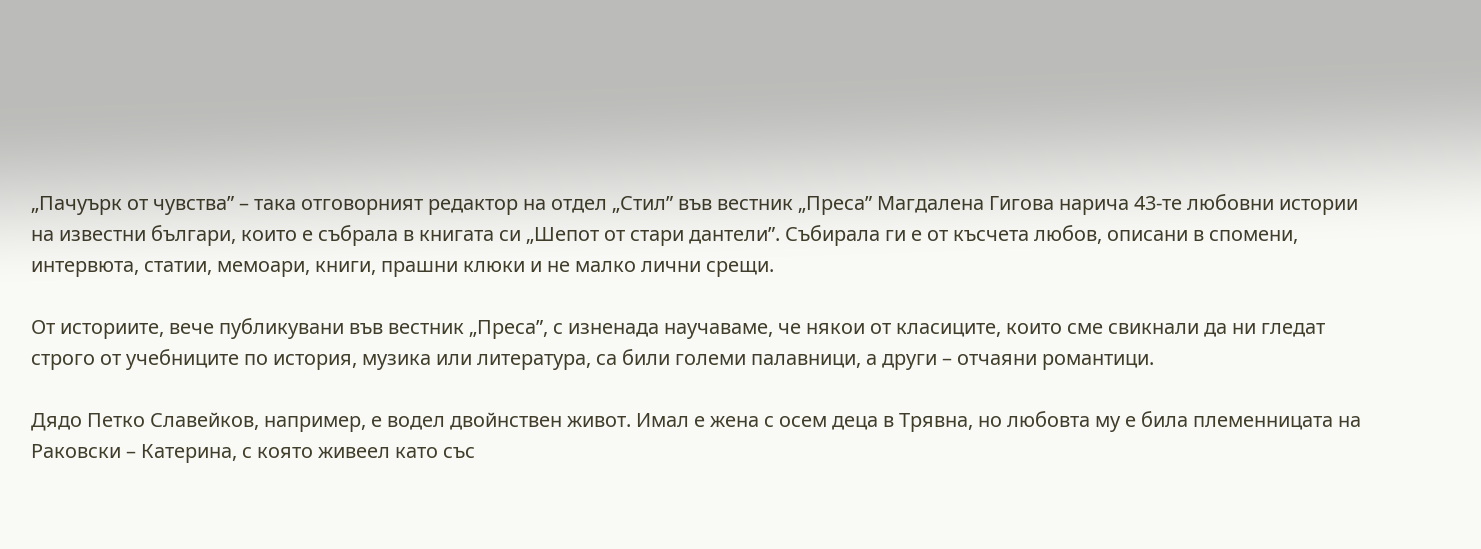„Пачуърк от чувства” – така отговорният редактор на отдел „Стил” във вестник „Преса” Магдалена Гигова нарича 43-те любовни истории на известни българи, които е събрала в книгата си „Шепот от стари дантели”. Събирала ги е от късчета любов, описани в спомени, интервюта, статии, мемоари, книги, прашни клюки и не малко лични срещи.

От историите, вече публикувани във вестник „Преса”, с изненада научаваме, че някои от класиците, които сме свикнали да ни гледат строго от учебниците по история, музика или литература, са били големи палавници, а други – отчаяни романтици.

Дядо Петко Славейков, например, е водел двойнствен живот. Имал е жена с осем деца в Трявна, но любовта му е била племенницата на Раковски – Катерина, с която живеел като със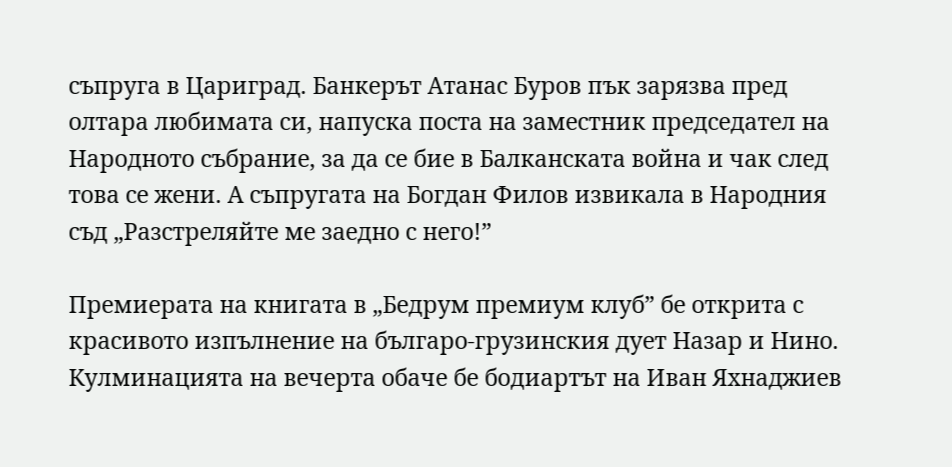съпруга в Цариград. Банкерът Атанас Буров пък зарязва пред олтара любимата си, напуска поста на заместник председател на Народното събрание, за да се бие в Балканската война и чак след това се жени. А съпругата на Богдан Филов извикала в Народния съд „Разстреляйте ме заедно с него!”

Премиерата на книгата в „Бедрум премиум клуб” бе открита с красивото изпълнение на българо-грузинския дует Назар и Нино. Кулминацията на вечерта обаче бе бодиартът на Иван Яхнаджиев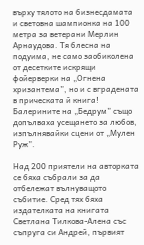върху тялото на бизнесдамата и световна шампионка на 100 метра за ветерани Мерлин Арнаудова. Тя блесна на подуима, не само заобиколена от десетките искрящи фойерверки на „Огнена хризантема”, но и с вградената в прическата й книга! Балерините на „Бедрум” също допълваха усещането за любов, изпълнявайки сцени от „Мулен Руж”.

Над 200 приятели на авторката се бяха събрали за да отбележат вълнуващото събитие. Сред тях бяха издателката на книгата Светлана Тилкова-Алена със съпруга си Андрей, първият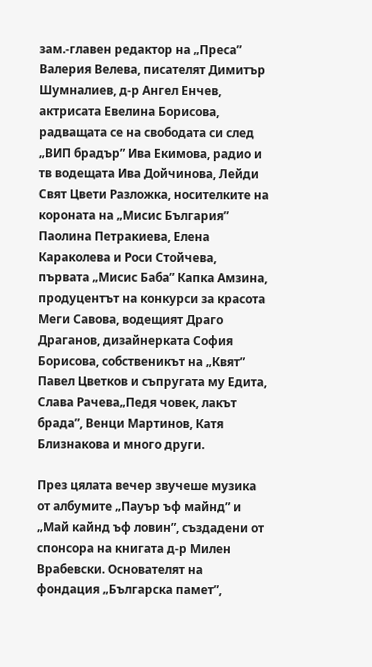зам.-главен редактор на „Преса” Валерия Велева, писателят Димитър Шумналиев, д-р Ангел Енчев, актрисата Евелина Борисова, радващата се на свободата си след „ВИП брадър” Ива Екимова, радио и тв водещата Ива Дойчинова, Лейди Свят Цвети Разложка, носителките на короната на „Мисис България” Паолина Петракиева, Елена Караколева и Роси Стойчева, първата „Мисис Баба” Капка Амзина,  продуцентът на конкурси за красота Меги Савова, водещият Драго Драганов, дизайнерката София Борисова, собственикът на „Квят” Павел Цветков и съпругата му Едита, Слава Рачева„Педя човек, лакът брада”, Венци Мартинов, Катя Близнакова и много други.

През цялата вечер звучеше музика от албумите „Пауър ъф майнд” и „Май кайнд ъф ловин”, създадени от спонсора на книгата д-р Милен Врабевски. Основателят на фондация „Българска памет”,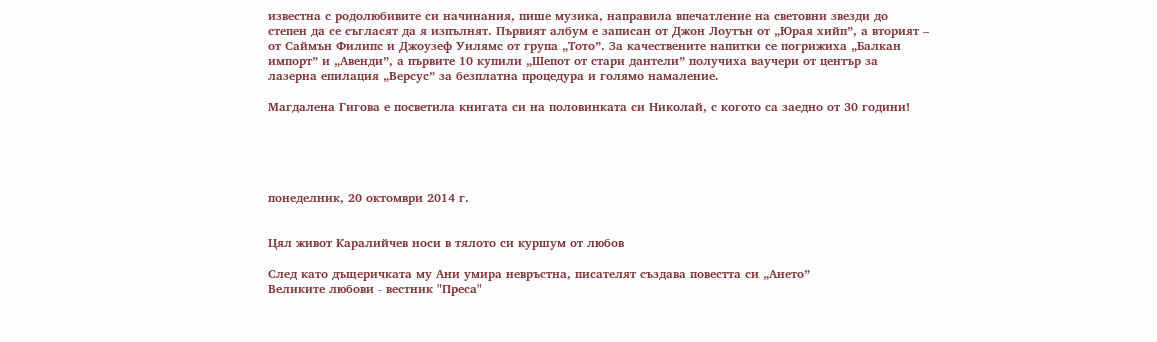известна с родолюбивите си начинания, пише музика, направила впечатление на световни звезди до степен да се съгласят да я изпълнят. Първият албум е записан от Джон Лоутън от „Юрая хийп”, а вторият – от Саймън Филипс и Джоузеф Уилямс от група „Тото”. За качествените напитки се погрижиха „Балкан импорт” и „Авенди”, а първите 10 купили „Шепот от стари дантели” получиха ваучери от център за лазерна епилация „Версус” за безплатна процедура и голямо намаление.

Магдалена Гигова е посветила книгата си на половинката си Николай, с когото са заедно от 30 години!





понеделник, 20 октомври 2014 г.


Цял живот Каралийчев носи в тялото си куршум от любов

След като дъщеричката му Ани умира невръстна, писателят създава повестта си „Ането”
Великите любови - вестник "Преса"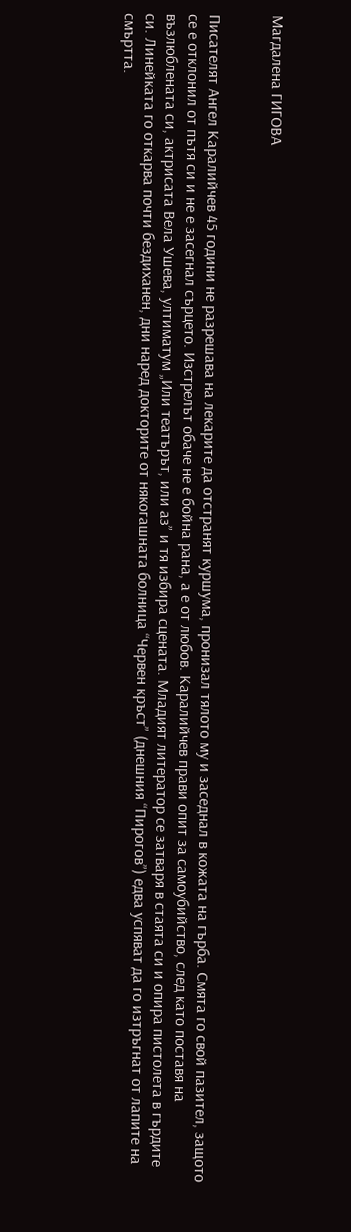Магдалена ГИГОВА


Писателят Ангел Каралийчев 45 години не разрешава на лекарите да отстранят куршума, пронизал тялото му и заседнал в кожата на гърба. Смята го свой пазител, защото се е отклонил от пътя си и не е засегнал сърцето. Изстрелът обаче не е бойна рана, а е от любов. Каралийчев прави опит за самоубийство, след като поставя на възлюблената си, актрисата Вела Ушева, ултиматум „Или театърът, или аз” и тя избира сцената. Младият литератор се затваря в стаята си и опира пистолета в гърдите си. Линейката го откарва почти бездиханен, дни наред докторите от някогашната болница “Червен кръст” (днешния “Пирогов”) едва успяват да го изтръгнат от лапите на смъртта.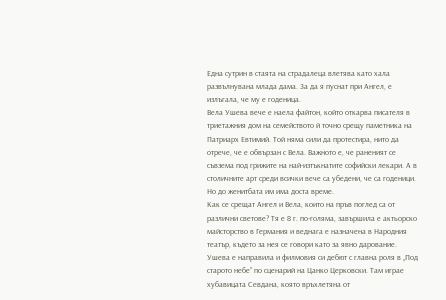Една сутрин в стаята на страдалеца влетява като хала развълнувана млада дама. За да я пуснат при Ангел, е излъгала, че му е годеница.
Вела Ушева вече е наела файтон, който откарва писателя в триетажния дом на семейството й точно срещу паметника на Патриарх Евтимий. Той няма сили да протестира, нито да отрече, че е обвързан с Вела. Важното е, че раненият се съвзема под грижите на най-изтъкнатите софийски лекари. А в столичните арт среди всички вече са убедени, че са годеници. Но до женитбата им има доста време.
Как се срещат Ангел и Вела, които на пръв поглед са от различни светове? Тя е 8 г. по-голяма, завършила е актьорско майсторство в Германия и веднага е назначена в Народния театър, където за нея се говори като за явно дарование. Ушева е направила и филмовия си дебют с главна роля в „Под старото небе” по сценарий на Цанко Церковски. Там играе хубавицата Севдана, която връхлетяна от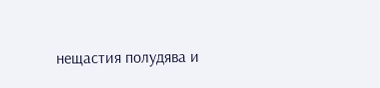нещастия полудява и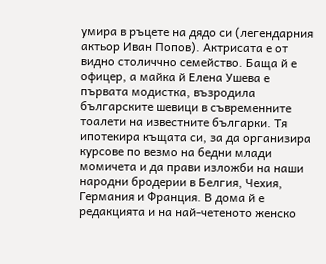умира в ръцете на дядо си (легендарния актьор Иван Попов). Актрисата е от видно столиччно семейство. Баща й е офицер, а майка й Елена Ушева е първата модистка, възродила българските шевици в съвременните тоалети на известните българки. Тя ипотекира къщата си, за да организира курсове по везмо на бедни млади момичета и да прави изложби на наши народни бродерии в Белгия, Чехия, Германия и Франция. В дома й е редакцията и на най-четеното женско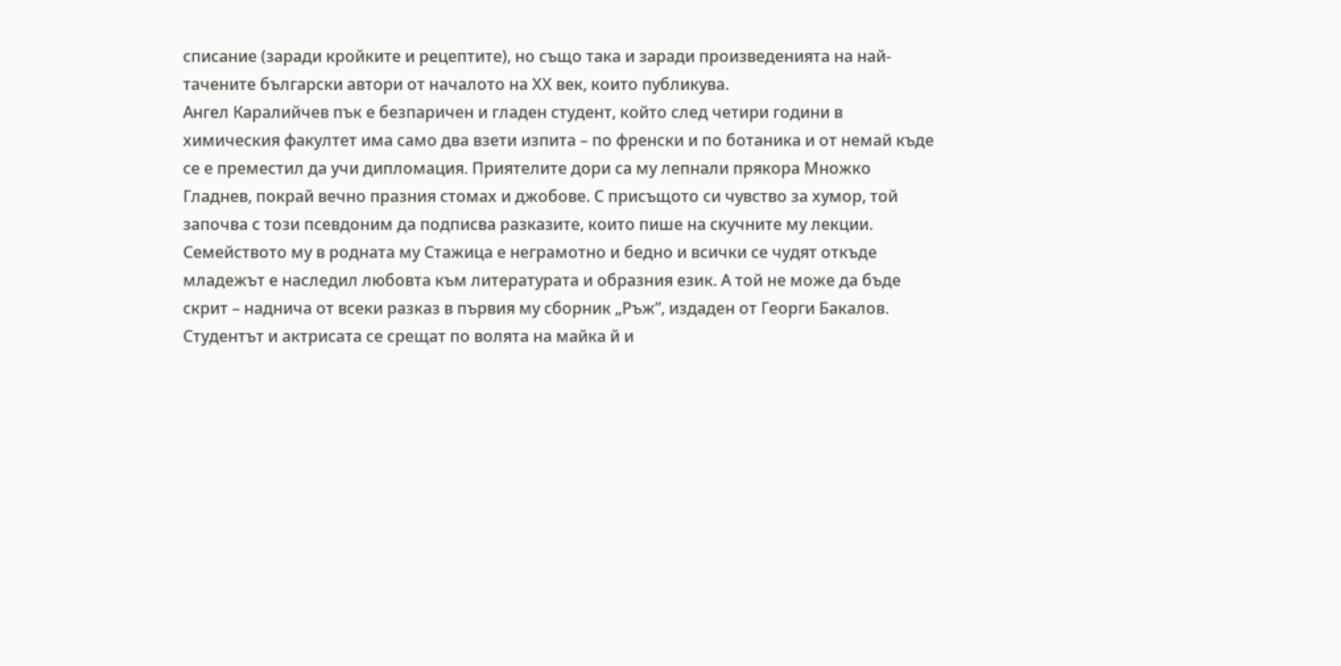списание (заради кройките и рецептите), но също така и заради произведенията на най-тачените български автори от началото на ХХ век, които публикува.
Ангел Каралийчев пък е безпаричен и гладен студент, който след четири години в химическия факултет има само два взети изпита – по френски и по ботаника и от немай къде се е преместил да учи дипломация. Приятелите дори са му лепнали прякора Множко Гладнев, покрай вечно празния стомах и джобове. С присъщото си чувство за хумор, той започва с този псевдоним да подписва разказите, които пише на скучните му лекции. Семейството му в родната му Стажица е неграмотно и бедно и всички се чудят откъде младежът е наследил любовта към литературата и образния език. А той не може да бъде скрит – наднича от всеки разказ в първия му сборник „Ръж”, издаден от Георги Бакалов.
Студентът и актрисата се срещат по волята на майка й и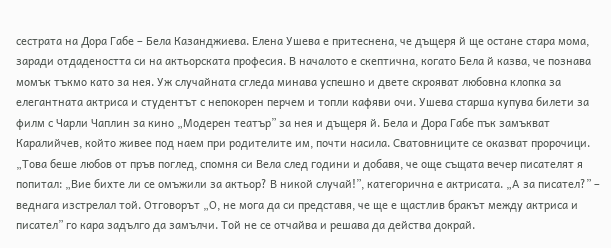сестрата на Дора Габе – Бела Казанджиева. Елена Ушева е притеснена, че дъщеря й ще остане стара мома, заради отдадеността си на актьорската професия. В началото е скептична, когато Бела й казва, че познава момък тъкмо като за нея. Уж случайната сгледа минава успешно и двете скрояват любовна клопка за елегантната актриса и студентът с непокорен перчем и топли кафяви очи. Ушева старша купува билети за филм с Чарли Чаплин за кино „Модерен театър” за нея и дъщеря й. Бела и Дора Габе пък замъкват Каралийчев, който живее под наем при родителите им, почти насила. Сватовниците се оказват пророчици. „Това беше любов от пръв поглед, спомня си Вела след години и добавя, че още същата вечер писателят я попитал: „Вие бихте ли се омъжили за актьор? В никой случай!”, категорична е актрисата. „А за писател?” – веднага изстрелал той. Отговорът „О, не мога да си представя, че ще е щастлив бракът между актриса и писател” го кара задълго да замълчи. Той не се отчайва и решава да действа докрай.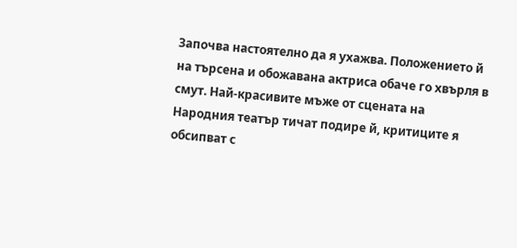Започва настоятелно да я ухажва. Положението й на търсена и обожавана актриса обаче го хвърля в смут. Най-красивите мъже от сцената на Народния театър тичат подире й, критиците я обсипват с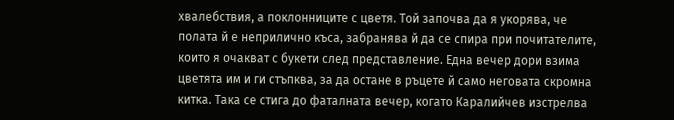хвалебствия, а поклонниците с цветя. Той започва да я укорява, че полата й е неприлично къса, забранява й да се спира при почитателите, които я очакват с букети след представление. Една вечер дори взима цветята им и ги стъпква, за да остане в ръцете й само неговата скромна китка. Така се стига до фаталната вечер, когато Каралийчев изстрелва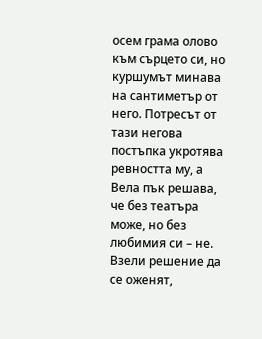осем грама олово към сърцето си, но куршумът минава на сантиметър от него. Потресът от тази негова постъпка укротява ревността му, а Вела пък решава, че без театъра може, но без любимия си – не. Взели решение да се оженят,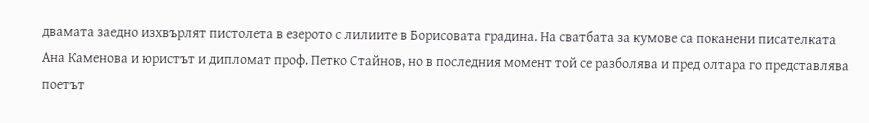двамата заедно изхвърлят пистолета в езерото с лилиите в Борисовата градина. На сватбата за кумове са поканени писателката Ана Каменова и юристът и дипломат проф. Петко Стайнов, но в последния момент той се разболява и пред олтара го представлява поетът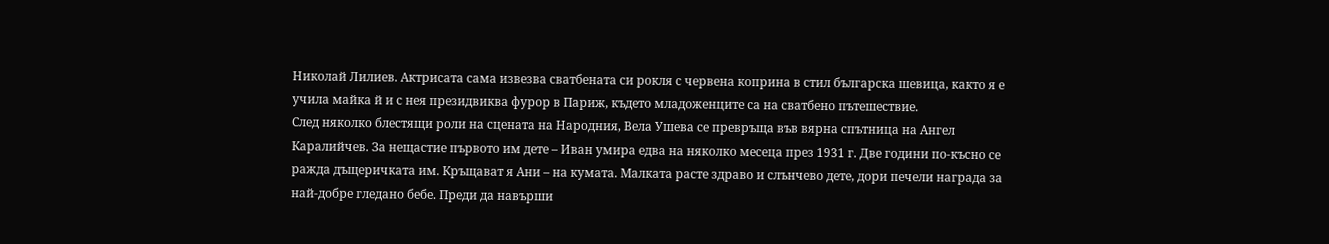Николай Лилиев. Актрисата сама извезва сватбената си рокля с червена коприна в стил българска шевица, както я е учила майка й и с нея президвиква фурор в Париж, където младоженците са на сватбено пътешествие.
След няколко блестящи роли на сцената на Народния, Вела Ушева се превръща във вярна спътница на Ангел Каралийчев. За нещастие първото им дете – Иван умира едва на няколко месеца през 1931 г. Две години по-късно се ражда дъщеричката им. Кръщават я Ани – на кумата. Малката расте здраво и слънчево дете, дори печели награда за най-добре гледано бебе. Преди да навърши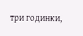три годинки,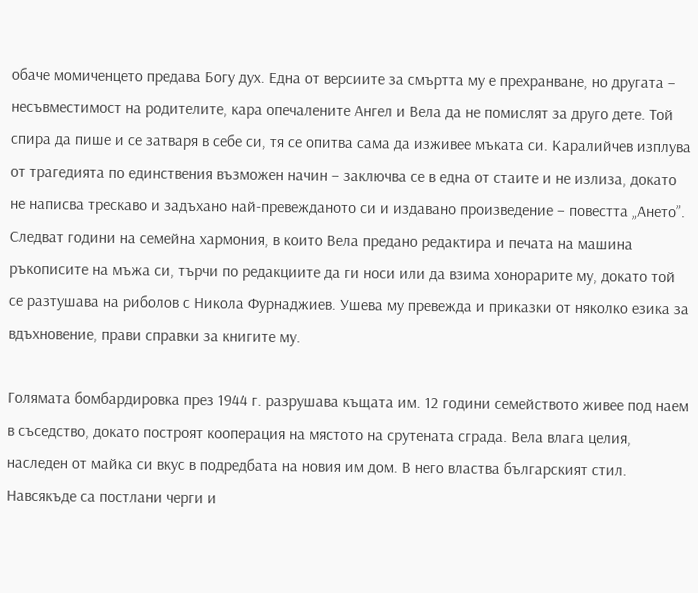обаче момиченцето предава Богу дух. Една от версиите за смъртта му е прехранване, но другата – несъвместимост на родителите, кара опечалените Ангел и Вела да не помислят за друго дете. Той спира да пише и се затваря в себе си, тя се опитва сама да изживее мъката си. Каралийчев изплува от трагедията по единствения възможен начин – заключва се в една от стаите и не излиза, докато не написва трескаво и задъхано най-превежданото си и издавано произведение – повестта „Ането”.
Следват години на семейна хармония, в които Вела предано редактира и печата на машина ръкописите на мъжа си, търчи по редакциите да ги носи или да взима хонорарите му, докато той се разтушава на риболов с Никола Фурнаджиев. Ушева му превежда и приказки от няколко езика за вдъхновение, прави справки за книгите му.

Голямата бомбардировка през 1944 г. разрушава къщата им. 12 години семейството живее под наем в съседство, докато построят кооперация на мястото на срутената сграда. Вела влага целия, наследен от майка си вкус в подредбата на новия им дом. В него властва българският стил. Навсякъде са постлани черги и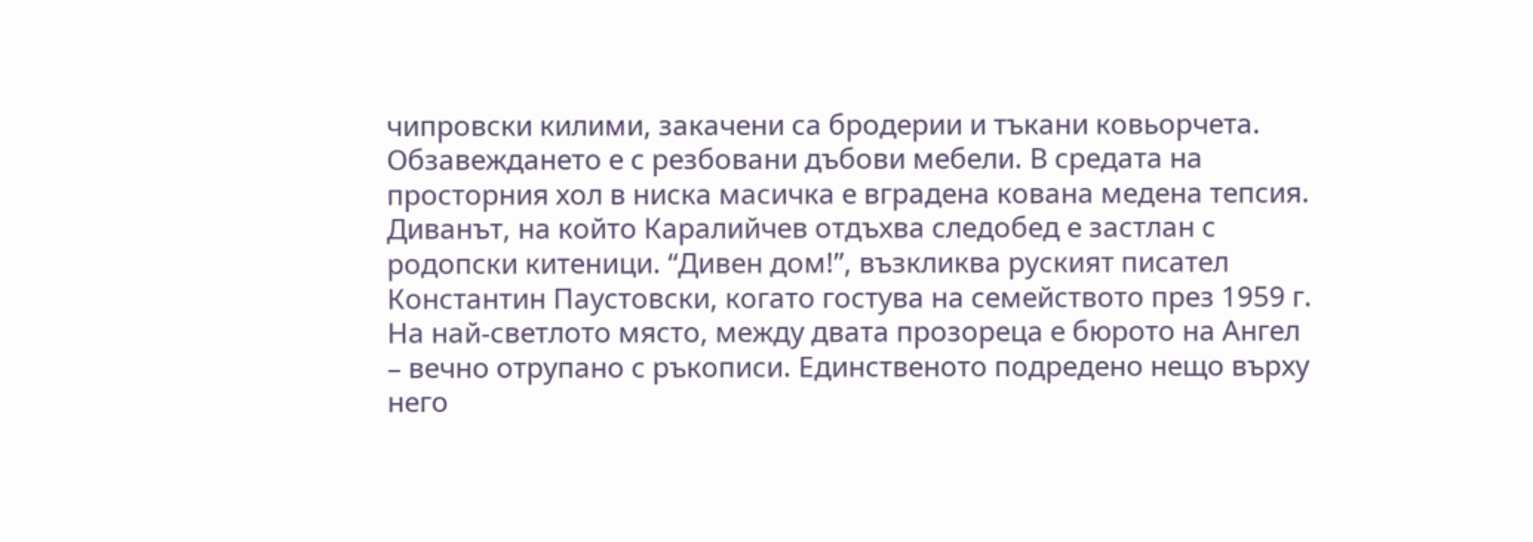чипровски килими, закачени са бродерии и тъкани ковьорчета. Обзавеждането е с резбовани дъбови мебели. В средата на просторния хол в ниска масичка е вградена кована медена тепсия. Диванът, на който Каралийчев отдъхва следобед е застлан с родопски китеници. “Дивен дом!”, възкликва руският писател Константин Паустовски, когато гостува на семейството през 1959 г.
На най-светлото място, между двата прозореца е бюрото на Ангел – вечно отрупано с ръкописи. Единственото подредено нещо върху него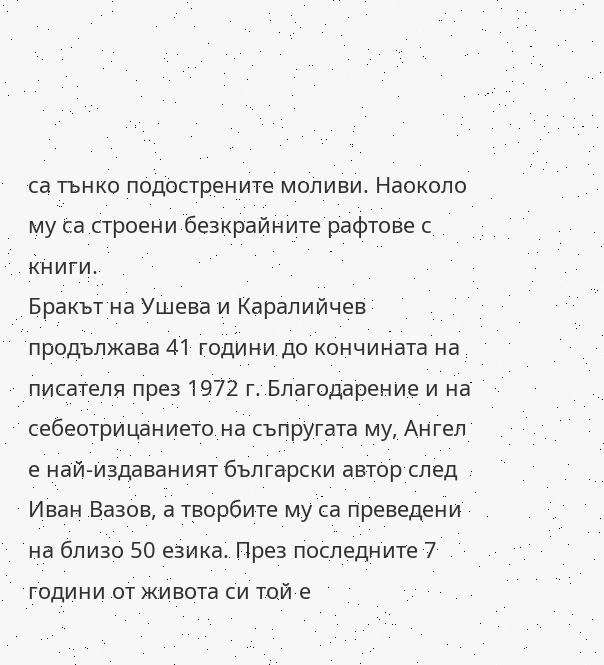са тънко подострените моливи. Наоколо му са строени безкрайните рафтове с книги.
Бракът на Ушева и Каралийчев продължава 41 години до кончината на писателя през 1972 г. Благодарение и на себеотрицанието на съпругата му, Ангел е най-издаваният български автор след Иван Вазов, а творбите му са преведени на близо 50 езика. През последните 7 години от живота си той е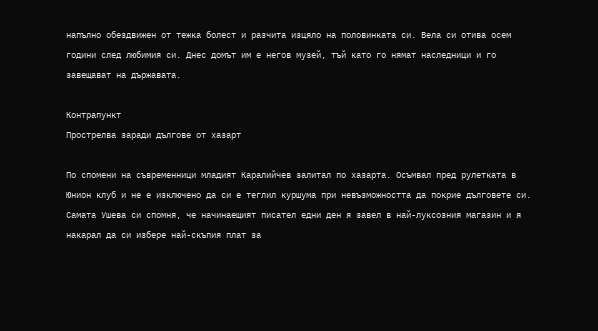напълно обездвижен от тежка болест и разчита изцяло на половинката си. Вела си отива осем години след любимия си. Днес домът им е негов музей, тъй като го нямат наследници и го завещават на държавата.

Контрапункт
Прострелва заради дългове от хазарт

По спомени на съвременници младият Каралийчев залитал по хазарта. Осъмвал пред рулетката в Юнион клуб и не е изключено да си е теглил куршума при невъзможността да покрие дълговете си. Самата Ушева си спомня, че начинаещият писател едни ден я завел в най-луксозния магазин и я накарал да си избере най-скъпия плат за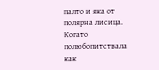палто и яка от полярна лисица. Когато полюбопитствала как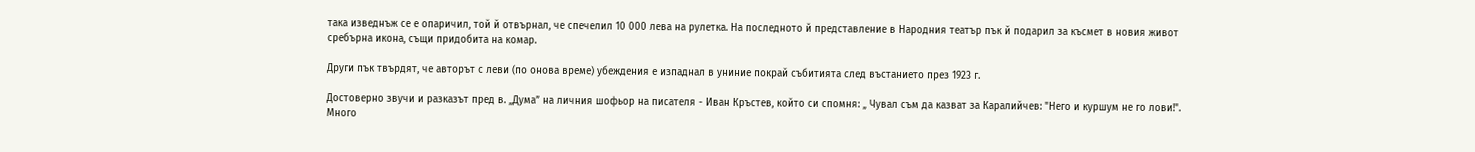така изведнъж се е опаричил, той й отвърнал, че спечелил 10 000 лева на рулетка. На последното й представление в Народния театър пък й подарил за късмет в новия живот сребърна икона, същи придобита на комар.

Други пък твърдят, че авторът с леви (по онова време) убеждения е изпаднал в униние покрай събитията след въстанието през 1923 г.

Достоверно звучи и разказът пред в. „Дума” на личния шофьор на писателя - Иван Кръстев, който си спомня: „ Чувал съм да казват за Каралийчев: "Него и куршум не го лови!". Много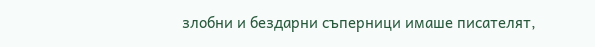злобни и бездарни съперници имаше писателят,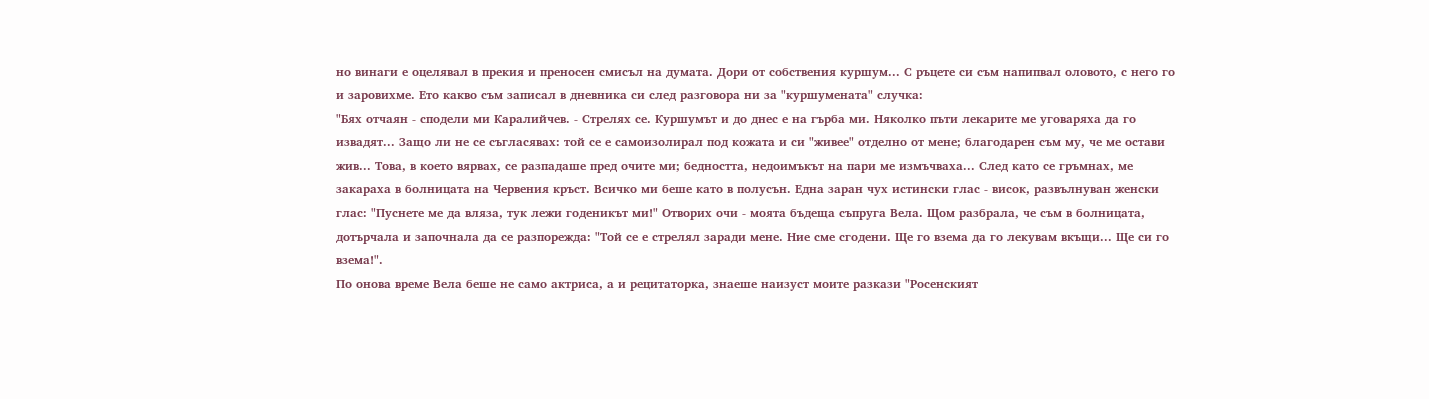но винаги е оцелявал в прекия и преносен смисъл на думата. Дори от собствения куршум... С ръцете си съм напипвал оловото, с него го и заровихме. Ето какво съм записал в дневника си след разговора ни за "куршумената" случка:
"Бях отчаян - сподели ми Каралийчев. - Стрелях се. Куршумът и до днес е на гърба ми. Няколко пъти лекарите ме уговаряха да го извадят... Защо ли не се съгласявах: той се е самоизолирал под кожата и си "живее" отделно от мене; благодарен съм му, че ме остави жив... Това, в което вярвах, се разпадаше пред очите ми; бедността, недоимъкът на пари ме измъчваха... След като се гръмнах, ме закараха в болницата на Червения кръст. Всичко ми беше като в полусън. Една заран чух истински глас - висок, развълнуван женски глас: "Пуснете ме да вляза, тук лежи годеникът ми!" Отворих очи - моята бъдеща съпруга Вела. Щом разбрала, че съм в болницата, дотърчала и започнала да се разпорежда: "Той се е стрелял заради мене. Ние сме сгодени. Ще го взема да го лекувам вкъщи... Ще си го взема!".
По онова време Вела беше не само актриса, а и рецитаторка, знаеше наизуст моите разкази "Росенският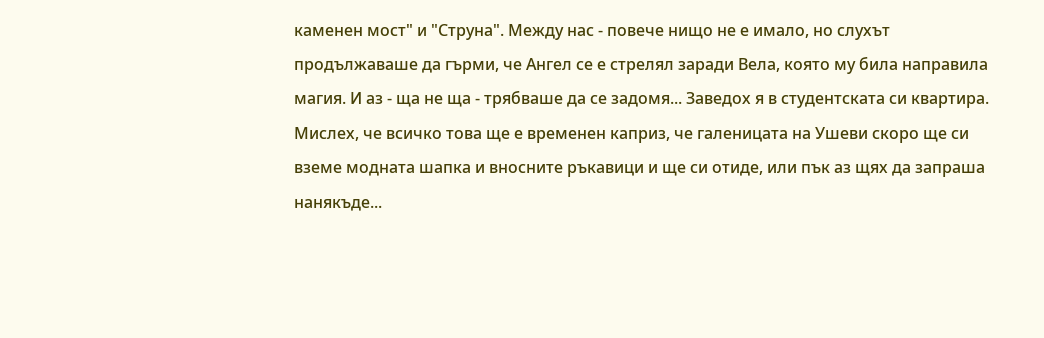каменен мост" и "Струна". Между нас - повече нищо не е имало, но слухът продължаваше да гърми, че Ангел се е стрелял заради Вела, която му била направила магия. И аз - ща не ща - трябваше да се задомя... Заведох я в студентската си квартира. Мислех, че всичко това ще е временен каприз, че галеницата на Ушеви скоро ще си вземе модната шапка и вносните ръкавици и ще си отиде, или пък аз щях да запраша нанякъде...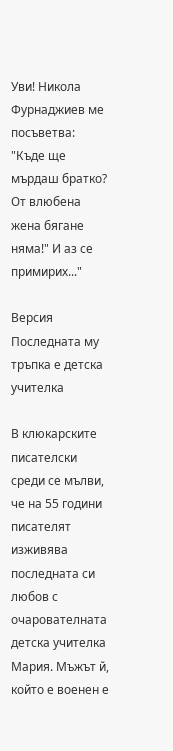Уви! Никола Фурнаджиев ме посъветва: "Къде ще мърдаш братко? От влюбена жена бягане няма!" И аз се примирих..."

Версия
Последната му тръпка е детска учителка

В клюкарските писателски среди се мълви, че на 55 години писателят изживява последната си любов с очарователната детска учителка Мария. Мъжът й, който е военен е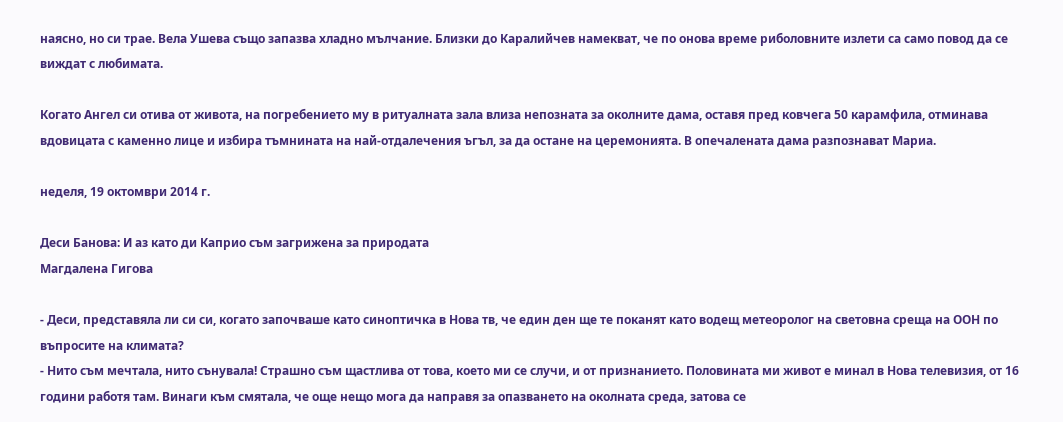наясно, но си трае. Вела Ушева също запазва хладно мълчание. Близки до Каралийчев намекват, че по онова време риболовните излети са само повод да се виждат с любимата.

Когато Ангел си отива от живота, на погребението му в ритуалната зала влиза непозната за околните дама, оставя пред ковчега 50 карамфила, отминава вдовицата с каменно лице и избира тъмнината на най-отдалечения ъгъл, за да остане на церемонията. В опечалената дама разпознават Мариа.

неделя, 19 октомври 2014 г.

Деси Банова: И аз като ди Каприо съм загрижена за природата
Магдалена Гигова

- Деси, представяла ли си си, когато започваше като синоптичка в Нова тв, че един ден ще те поканят като водещ метеоролог на световна среща на ООН по въпросите на климата?
- Нито съм мечтала, нито сънувала! Страшно съм щастлива от това, което ми се случи, и от признанието. Половината ми живот е минал в Нова телевизия, от 16 години работя там. Винаги към смятала, че още нещо мога да направя за опазването на околната среда, затова се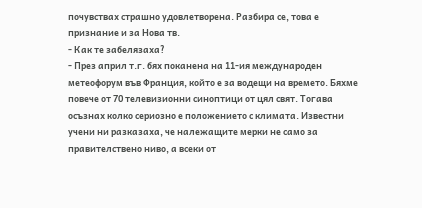почувствах страшно удовлетворена. Разбира се, това е признание и за Нова тв.
- Как те забелязаха?
- През април т.г. бях поканена на 11-ия международен метеофорум във Франция, който е за водещи на времето. Бяхме повече от 70 телевизионни синоптици от цял свят. Тогава осъзнах колко сериозно е положението с климата. Известни учени ни разказаха, че належащите мерки не само за правителствено ниво, а всеки от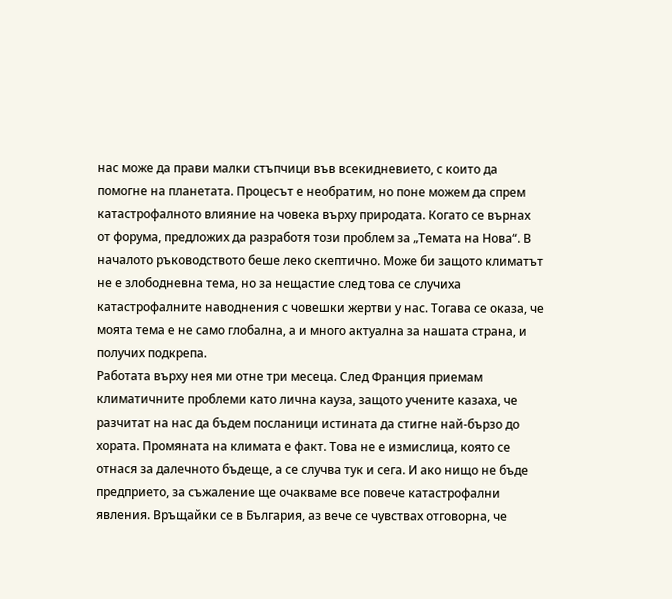нас може да прави малки стъпчици във всекидневието, с които да помогне на планетата. Процесът е необратим, но поне можем да спрем катастрофалното влияние на човека върху природата. Когато се върнах от форума, предложих да разработя този проблем за „Темата на Нова“. В началото ръководството беше леко скептично. Може би защото климатът не е злободневна тема, но за нещастие след това се случиха катастрофалните наводнения с човешки жертви у нас. Тогава се оказа, че моята тема е не само глобална, а и много актуална за нашата страна, и получих подкрепа.
Работата върху нея ми отне три месеца. След Франция приемам климатичните проблеми като лична кауза, защото учените казаха, че разчитат на нас да бъдем посланици истината да стигне най-бързо до хората. Промяната на климата е факт. Това не е измислица, която се отнася за далечното бъдеще, а се случва тук и сега. И ако нищо не бъде предприето, за съжаление ще очакваме все повече катастрофални явления. Връщайки се в България, аз вече се чувствах отговорна, че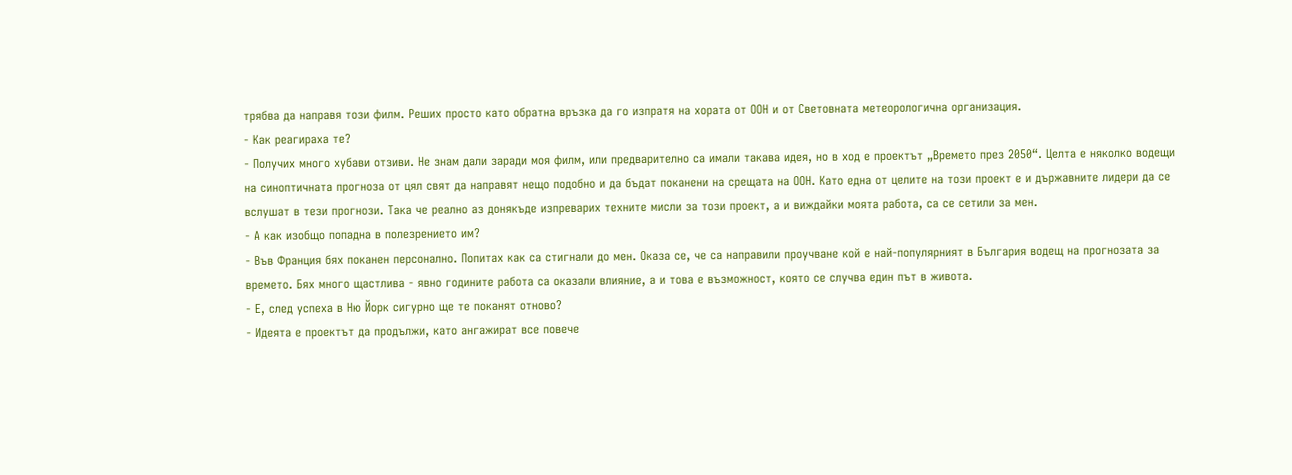трябва да направя този филм. Реших просто като обратна връзка да го изпратя на хората от ООН и от Световната метеорологична организация.
- Как реагираха те?
- Получих много хубави отзиви. Не знам дали заради моя филм, или предварително са имали такава идея, но в ход е проектът „Времето през 2050“. Целта е няколко водещи на синоптичната прогноза от цял свят да направят нещо подобно и да бъдат поканени на срещата на ООН. Като една от целите на този проект е и държавните лидери да се вслушат в тези прогнози. Така че реално аз донякъде изпреварих техните мисли за този проект, а и виждайки моята работа, са се сетили за мен.
- А как изобщо попадна в полезрението им?
- Във Франция бях поканен персонално. Попитах как са стигнали до мен. Оказа се, че са направили проучване кой е най-популярният в България водещ на прогнозата за времето. Бях много щастлива - явно годините работа са оказали влияние, а и това е възможност, която се случва един път в живота.
- Е, след успеха в Ню Йорк сигурно ще те поканят отново?
- Идеята е проектът да продължи, като ангажират все повече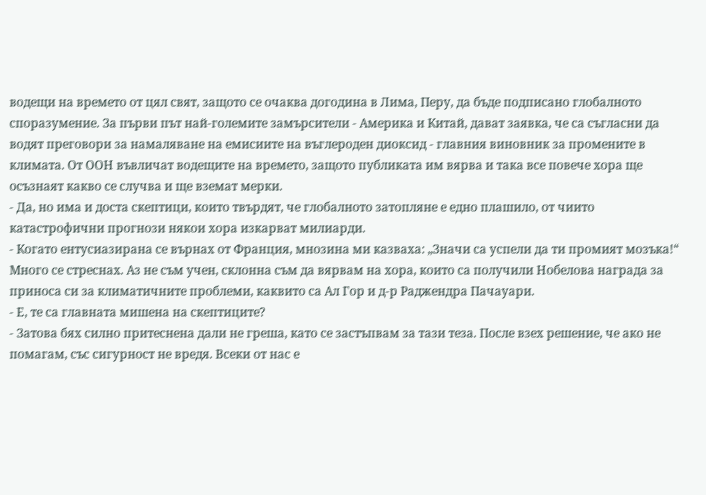водещи на времето от цял свят, защото се очаква догодина в Лима, Перу, да бъде подписано глобалното споразумение. За първи път най-големите замърсители - Америка и Китай, дават заявка, че са съгласни да водят преговори за намаляване на емисиите на въглероден диоксид - главния виновник за промените в климата. От ООН въвличат водещите на времето, защото публиката им вярва и така все повече хора ще осъзнаят какво се случва и ще вземат мерки.
- Да, но има и доста скептици, които твърдят, че глобалното затопляне е едно плашило, от чиито катастрофични прогнози някои хора изкарват милиарди.
- Когато ентусиазирана се върнах от Франция, мнозина ми казваха: „Значи са успели да ти промият мозъка!“ Много се стреснах. Аз не съм учен, склонна съм да вярвам на хора, които са получили Нобелова награда за приноса си за климатичните проблеми, каквито са Ал Гор и д-р Раджендра Пачауари.
- Е, те са главната мишена на скептиците?
- Затова бях силно притеснена дали не греша, като се застъпвам за тази теза. После взех решение, че ако не помагам, със сигурност не вредя. Всеки от нас е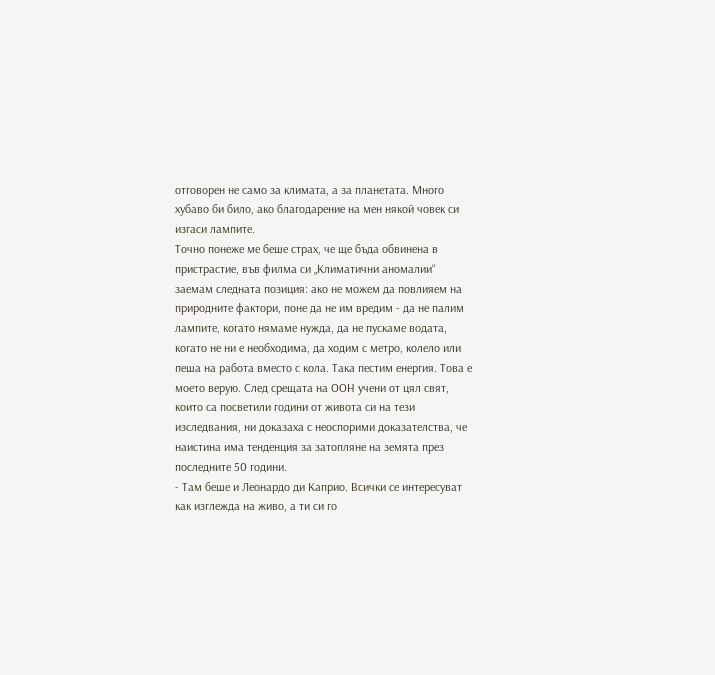отговорен не само за климата, а за планетата. Много хубаво би било, ако благодарение на мен някой човек си изгаси лампите.
Точно понеже ме беше страх, че ще бъда обвинена в пристрастие, във филма си „Климатични аномалии“ заемам следната позиция: ако не можем да повлияем на природните фактори, поне да не им вредим - да не палим лампите, когато нямаме нужда, да не пускаме водата, когато не ни е необходима, да ходим с метро, колело или пеша на работа вместо с кола. Така пестим енергия. Това е моето верую. След срещата на ООН учени от цял свят, които са посветили години от живота си на тези изследвания, ни доказаха с неоспорими доказателства, че наистина има тенденция за затопляне на земята през последните 50 години.
- Там беше и Леонардо ди Каприо. Всички се интересуват как изглежда на живо, а ти си го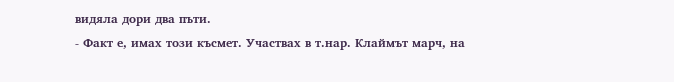видяла дори два пъти.
- Факт е, имах този късмет. Участвах в т.нар. Клаймът марч, на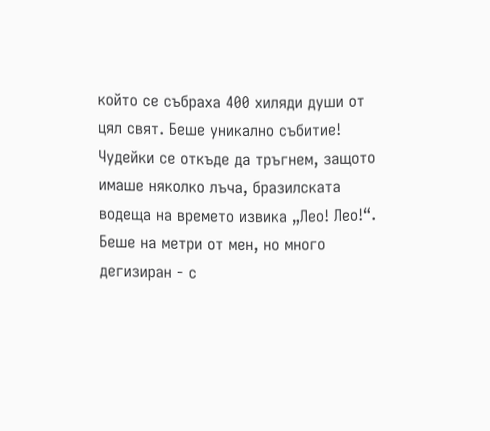който се събраха 400 хиляди души от цял свят. Беше уникално събитие! Чудейки се откъде да тръгнем, защото имаше няколко лъча, бразилската водеща на времето извика „Лео! Лео!“. Беше на метри от мен, но много дегизиран - с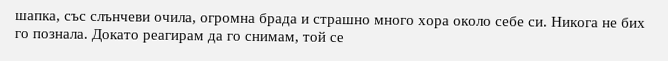шапка, със слънчеви очила, огромна брада и страшно много хора около себе си. Никога не бих го познала. Докато реагирам да го снимам, той се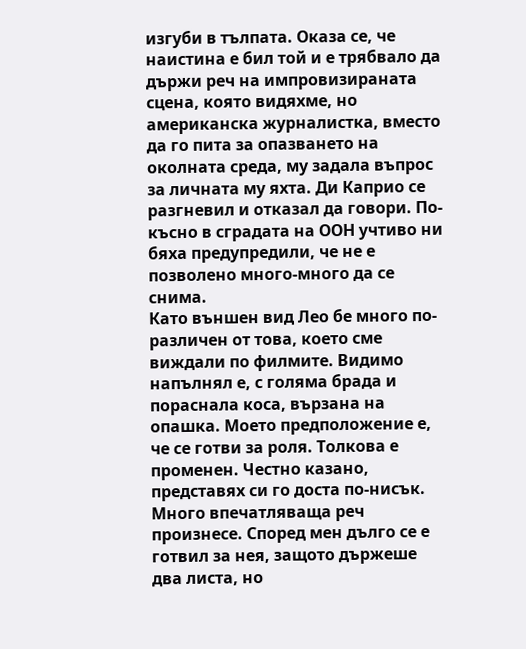изгуби в тълпата. Оказа се, че наистина е бил той и е трябвало да държи реч на импровизираната сцена, която видяхме, но американска журналистка, вместо да го пита за опазването на околната среда, му задала въпрос за личната му яхта. Ди Каприо се разгневил и отказал да говори. По-късно в сградата на ООН учтиво ни бяха предупредили, че не е позволено много-много да се снима.
Като външен вид Лео бе много по-различен от това, което сме виждали по филмите. Видимо напълнял е, с голяма брада и пораснала коса, вързана на опашка. Моето предположение е, че се готви за роля. Толкова е променен. Честно казано, представях си го доста по-нисък. Много впечатляваща реч произнесе. Според мен дълго се е готвил за нея, защото държеше два листа, но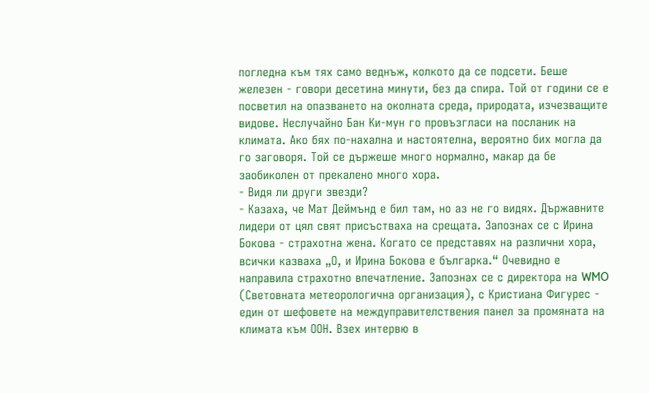погледна към тях само веднъж, колкото да се подсети. Беше железен - говори десетина минути, без да спира. Той от години се е посветил на опазването на околната среда, природата, изчезващите видове. Неслучайно Бан Ки-мун го провъзгласи на посланик на климата. Ако бях по-нахална и настоятелна, вероятно бих могла да го заговоря. Той се държеше много нормално, макар да бе заобиколен от прекалено много хора.
- Видя ли други звезди?
- Казаха, че Мат Деймънд е бил там, но аз не го видях. Държавните лидери от цял свят присъстваха на срещата. Запознах се с Ирина Бокова - страхотна жена. Когато се представях на различни хора, всички казваха „О, и Ирина Бокова е българка.“ Очевидно е направила страхотно впечатление. Запознах се с директора на WMO (Световната метеорологична организация), с Кристиана Фигурес - един от шефовете на междуправителствения панел за промяната на климата към ООН. Взех интервю в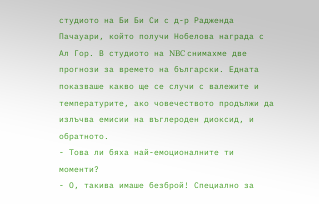студиото на Би Би Си с д-р Радженда Пачауари, който получи Нобелова награда с Ал Гор. В студиото на NBC снимахме две прогнози за времето на български. Едната показваше какво ще се случи с валежите и температурите, ако човечеството продължи да излъчва емисии на въглероден диоксид, и обратното.
- Това ли бяха най-емоционалните ти моменти?
- О, такива имаше безброй! Специално за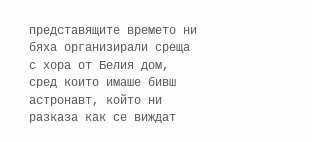представящите времето ни бяха организирали среща с хора от Белия дом, сред които имаше бивш астронавт, който ни разказа как се виждат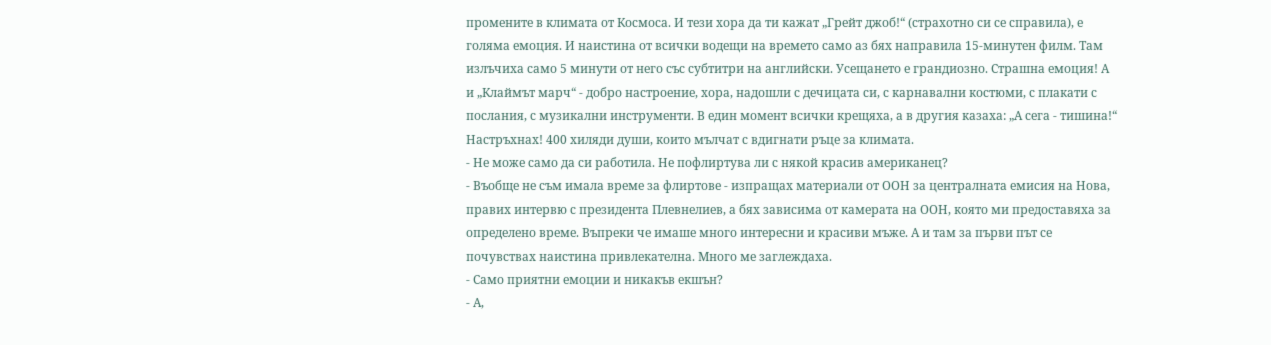промените в климата от Космоса. И тези хора да ти кажат „Грейт джоб!“ (страхотно си се справила), е голяма емоция. И наистина от всички водещи на времето само аз бях направила 15-минутен филм. Там излъчиха само 5 минути от него със субтитри на английски. Усещането е грандиозно. Страшна емоция! А и „Клаймът марч“ - добро настроение, хора, надошли с дечицата си, с карнавални костюми, с плакати с послания, с музикални инструменти. В един момент всички крещяха, а в другия казаха: „А сега - тишина!“ Настръхнах! 400 хиляди души, които мълчат с вдигнати ръце за климата.
- Не може само да си работила. Не пофлиртува ли с някой красив американец?
- Въобще не съм имала време за флиртове - изпращах материали от ООН за централната емисия на Нова, правих интервю с президента Плевнелиев, а бях зависима от камерата на ООН, която ми предоставяха за определено време. Въпреки че имаше много интересни и красиви мъже. А и там за първи път се почувствах наистина привлекателна. Много ме заглеждаха.
- Само приятни емоции и никакъв екшън?
- А,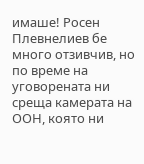имаше! Росен Плевнелиев бе много отзивчив, но по време на уговорената ни среща камерата на ООН, която ни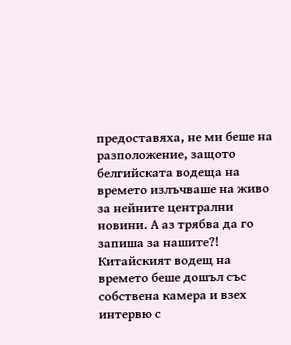предоставяха, не ми беше на разположение, защото белгийската водеща на времето излъчваше на живо за нейните централни новини. А аз трябва да го запиша за нашите?! Китайският водещ на времето беше дошъл със собствена камера и взех интервю с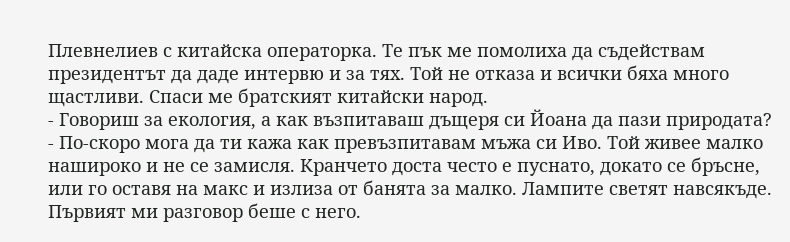Плевнелиев с китайска операторка. Те пък ме помолиха да съдействам президентът да даде интервю и за тях. Той не отказа и всички бяха много щастливи. Спаси ме братският китайски народ.
- Говориш за екология, а как възпитаваш дъщеря си Йоана да пази природата?
- По-скоро мога да ти кажа как превъзпитавам мъжа си Иво. Той живее малко нашироко и не се замисля. Кранчето доста често е пуснато, докато се бръсне, или го оставя на макс и излиза от банята за малко. Лампите светят навсякъде. Първият ми разговор беше с него.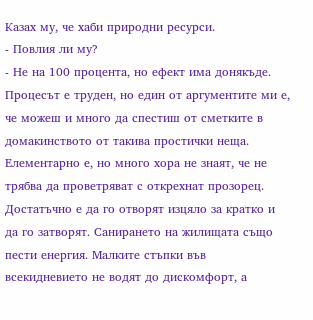Казах му, че хаби природни ресурси.
- Повлия ли му?
- Не на 100 процента, но ефект има донякъде. Процесът е труден, но един от аргументите ми е, че можеш и много да спестиш от сметките в домакинството от такива простички неща. Елементарно е, но много хора не знаят, че не трябва да проветряват с открехнат прозорец. Достатъчно е да го отворят изцяло за кратко и да го затворят. Санирането на жилищата също пести енергия. Малките стъпки във всекидневието не водят до дискомфорт, а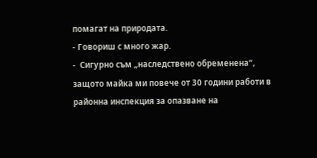помагат на природата.
- Говориш с много жар.
-  Сигурно съм „наследствено обременена“, защото майка ми повече от 30 години работи в районна инспекция за опазване на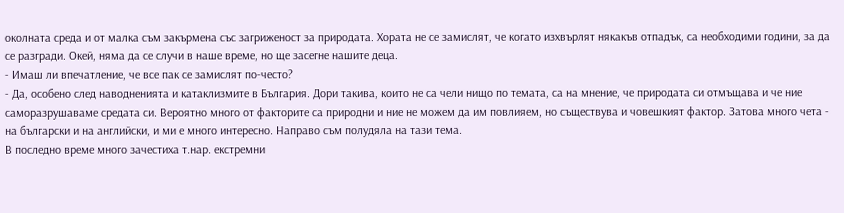околната среда и от малка съм закърмена със загриженост за природата. Хората не се замислят, че когато изхвърлят някакъв отпадък, са необходими години, за да се разгради. Окей, няма да се случи в наше време, но ще засегне нашите деца.
- Имаш ли впечатление, че все пак се замислят по-често?
- Да, особено след наводненията и катаклизмите в България. Дори такива, които не са чели нищо по темата, са на мнение, че природата си отмъщава и че ние саморазрушаваме средата си. Вероятно много от факторите са природни и ние не можем да им повлияем, но съществува и човешкият фактор. Затова много чета - на български и на английски, и ми е много интересно. Направо съм полудяла на тази тема.
В последно време много зачестиха т.нар. екстремни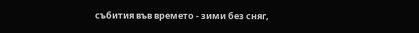събития във времето - зими без сняг,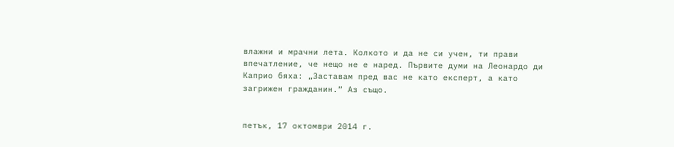влажни и мрачни лета. Колкото и да не си учен, ти прави впечатление, че нещо не е наред. Първите думи на Леонардо ди Каприо бяха: „Заставам пред вас не като експерт, а като загрижен гражданин.“ Аз също.


петък, 17 октомври 2014 г.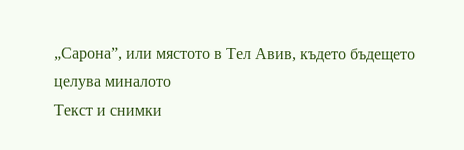„Сарона”, или мястото в Тел Авив, където бъдещето целува миналото
Текст и снимки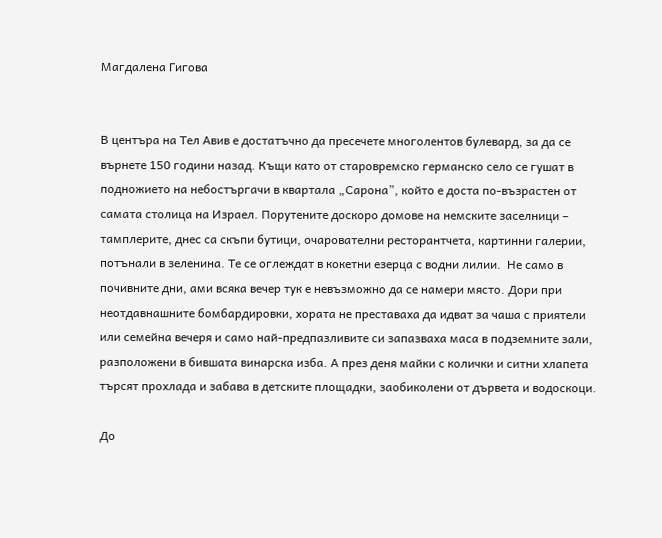Магдалена Гигова


В центъра на Тел Авив е достатъчно да пресечете многолентов булевард, за да се върнете 150 години назад. Къщи като от старовремско германско село се гушат в подножието на небостъргачи в квартала „Сарона”, който е доста по-възрастен от самата столица на Израел. Порутените доскоро домове на немските заселници – тамплерите, днес са скъпи бутици, очарователни ресторантчета, картинни галерии, потънали в зеленина. Те се оглеждат в кокетни езерца с водни лилии.  Не само в почивните дни, ами всяка вечер тук е невъзможно да се намери място. Дори при неотдавнашните бомбардировки, хората не преставаха да идват за чаша с приятели или семейна вечеря и само най-предпазливите си запазваха маса в подземните зали, разположени в бившата винарска изба. А през деня майки с колички и ситни хлапета търсят прохлада и забава в детските площадки, заобиколени от дървета и водоскоци.

До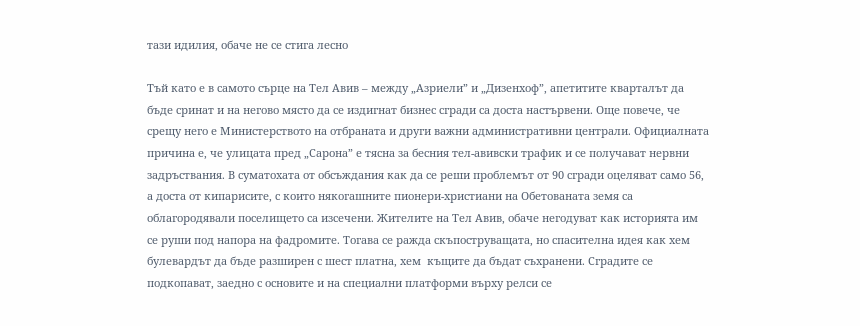тази идилия, обаче не се стига лесно

Тъй като е в самото сърце на Тел Авив – между „Азриели” и „Дизенхоф”, апетитите кварталът да бъде сринат и на негово място да се издигнат бизнес сгради са доста настървени. Още повече, че срещу него е Министерството на отбраната и други важни административни централи. Официалната причина е, че улицата пред „Сарона” е тясна за бесния тел-авивски трафик и се получават нервни задръствания. В суматохата от обсъждания как да се реши проблемът от 90 сгради оцеляват само 56, а доста от кипарисите, с които някогашните пионери-христиани на Обетованата земя са облагородявали поселището са изсечени. Жителите на Тел Авив, обаче негодуват как историята им се руши под напора на фадромите. Тогава се ражда скъпоструващата, но спасителна идея как хем булевардът да бъде разширен с шест платна, хем  къщите да бъдат съхранени. Сградите се подкопават, заедно с основите и на специални платформи върху релси се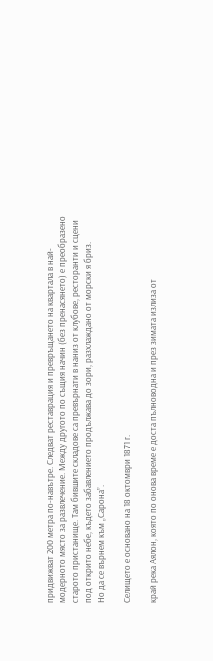придвижват 200 метра по-навътре. Следват реставрация и превръщането на квартала в най-модерното място за развлечение. Между другото по същия начин (без пренасянето) е преобразено старото пристанище. Там бившите складове са превърнати в наниз от клубове, ресторанти и сцени под открито небе, където забавлението продължава до зори, разхлаждано от морски я бриз.
Но да се върнем към „Сарона”.

Селището е основано на 18 октомври 1871 г.

край река Аялон, която по онова време е доста пълноводна и през зимата излиза от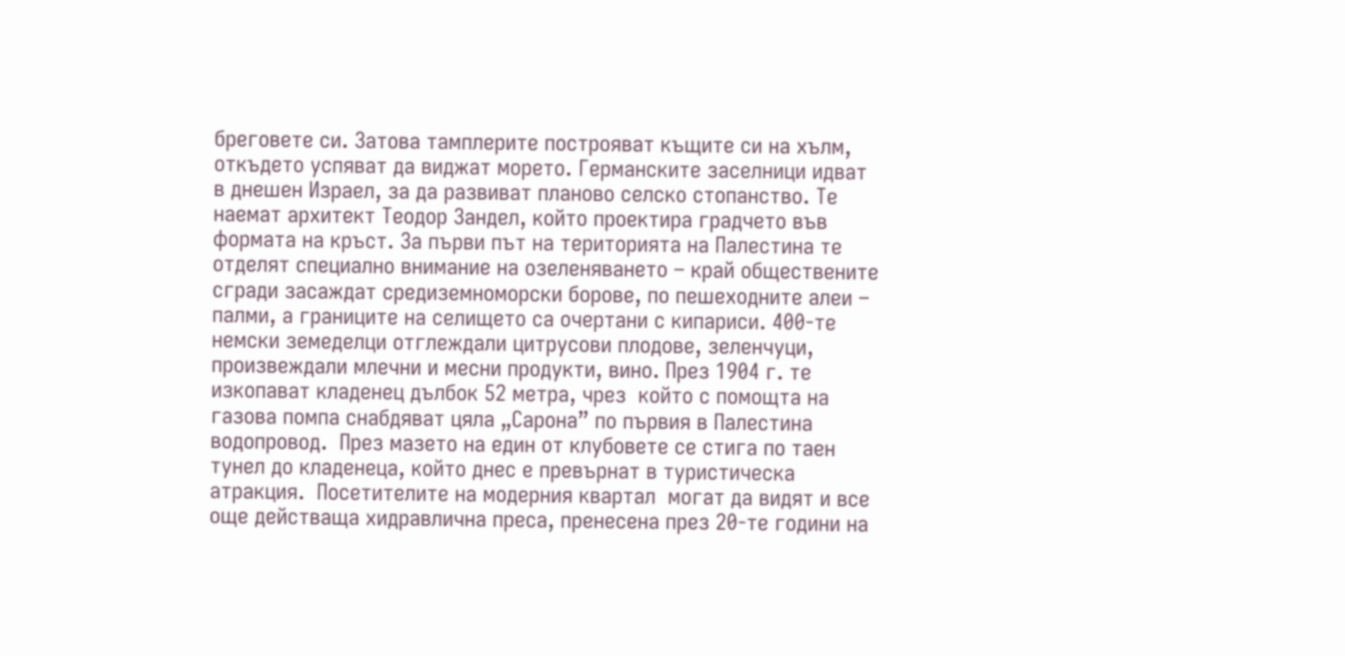бреговете си. Затова тамплерите построяват къщите си на хълм, откъдето успяват да виджат морето. Германските заселници идват в днешен Израел, за да развиват планово селско стопанство. Те наемат архитект Теодор Зандел, който проектира градчето във формата на кръст. За първи път на територията на Палестина те отделят специално внимание на озеленяването – край обществените сгради засаждат средиземноморски борове, по пешеходните алеи – палми, а границите на селището са очертани с кипариси. 400-те немски земеделци отглеждали цитрусови плодове, зеленчуци, произвеждали млечни и месни продукти, вино. През 1904 г. те изкопават кладенец дълбок 52 метра, чрез  който с помощта на газова помпа снабдяват цяла „Сарона” по първия в Палестина водопровод.  През мазето на един от клубовете се стига по таен тунел до кладенеца, който днес е превърнат в туристическа атракция.  Посетителите на модерния квартал  могат да видят и все още действаща хидравлична преса, пренесена през 20-те години на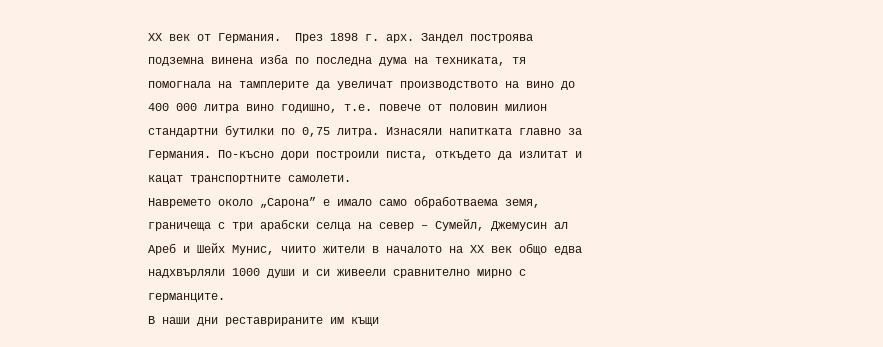ХХ век от Германия.  През 1898 г. арх. Зандел построява подземна винена изба по последна дума на техниката, тя помогнала на тамплерите да увеличат производството на вино до 400 000 литра вино годишно, т.е. повече от половин милион стандартни бутилки по 0,75 литра. Изнасяли напитката главно за Германия. По-късно дори построили писта, откъдето да излитат и кацат транспортните самолети.
Навремето около „Сарона” е имало само обработваема земя, граничеща с три арабски селца на север – Сумейл, Джемусин ал Ареб и Шейх Мунис, чиито жители в началото на ХХ век общо едва надхвърляли 1000 души и си живеели сравнително мирно с германците.
В наши дни реставрираните им къщи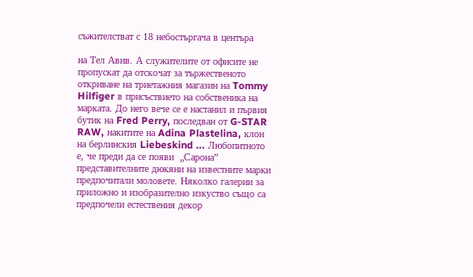съжителстват с 18 небостъргача в центъра

на Тел Авив. А служителите от офисите не пропускат да отскочат за тържественото откриване на триетажния магазин на Tommy Hilfiger в присъствието на собственика на марката. До него вече се е настанил и първия бутик на Fred Perry, последван от G-STAR RAW, накитите на Adina Plastelina, клон на берлинския Liebeskind ... Любопитното е, че преди да се появи  „Сарона” представителните дюкяни на известните марки предпочитали моловете. Няколко галерии за приложно и изобразително изкуство също са предпочели естествения декор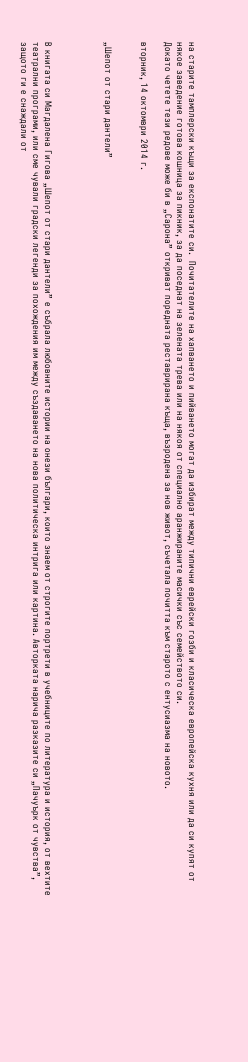на старите тамплерски къщи за експонатите си.  Почитателите на хапването и пийването могат да избират между типични еврейски гозби и класическа европейска кухня или да си купят от някое заведение готова кошница за пикник, за да поседнат на зелената трева или на някоя от специално аранжираните масички със семейството си.
Докато четете тези редове може би в „Сарона” откриват поредната реставрирана къща, възродена за нов живот, съчетала почитта към старото с ентусиазма на новото.

вторник, 14 октомври 2014 г.


„Шепот от стари дантели”




В книгата си Магдалена Гигова „Шепот от стари дантели” е събрала любовните истории на онези българи, които знаем от строгите портрети в учебниците по литература и история, от вехтите театрални програми, или сме чували градски легенди за похождения им между създаването на нова политическа интрига или картина. Авторката нарича разказите си „Пачуърк от чувства”,  защото ги е снаждали от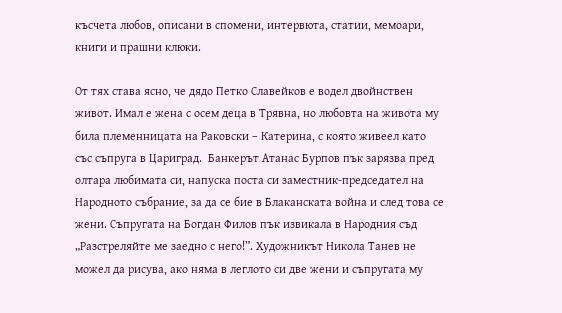късчета любов, описани в спомени, интервюта, статии, мемоари, книги и прашни клюки.

От тях става ясно, че дядо Петко Славейков е водел двойнствен живот. Имал е жена с осем деца в Трявна, но любовта на живота му била племенницата на Раковски – Катерина, с която живеел като със съпруга в Цариград.  Банкерът Атанас Бурпов пък зарязва пред олтара любимата си, напуска поста си заместник-председател на Народното събрание, за да се бие в Блаканската война и след това се жени. Съпругата на Богдан Филов пък извикала в Народния съд „Разстреляйте ме заедно с него!”. Художникът Никола Танев не можел да рисува, ако няма в леглото си две жени и съпругата му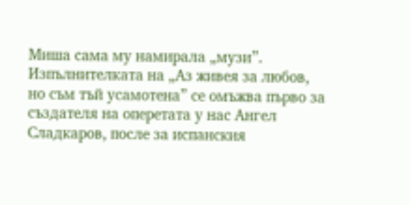Миша сама му намирала „музи”.  Изпълнителката на „Аз живея за любов, но съм тъй усамотена” се омъжва първо за създателя на оперетата у нас Ангел Сладкаров, после за испанския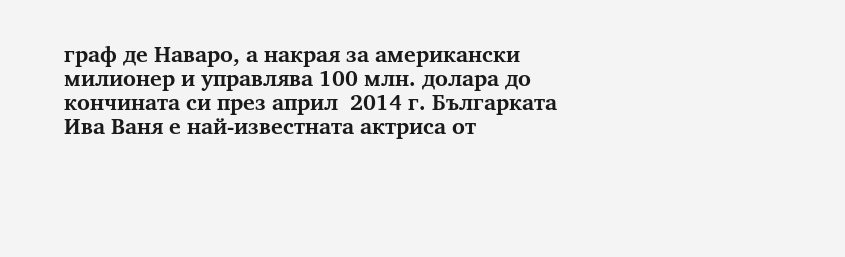граф де Наваро, а накрая за американски милионер и управлява 100 млн. долара до кончината си през април  2014 г. Българката Ива Ваня е най-известната актриса от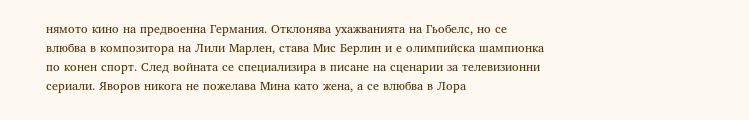нямото кино на предвоенна Германия. Отклонява ухажванията на Гьобелс, но се влюбва в композитора на Лили Марлен, става Мис Берлин и е олимпийска шампионка по конен спорт. След войната се специализира в писане на сценарии за телевизионни сериали. Яворов никога не пожелава Мина като жена, а се влюбва в Лора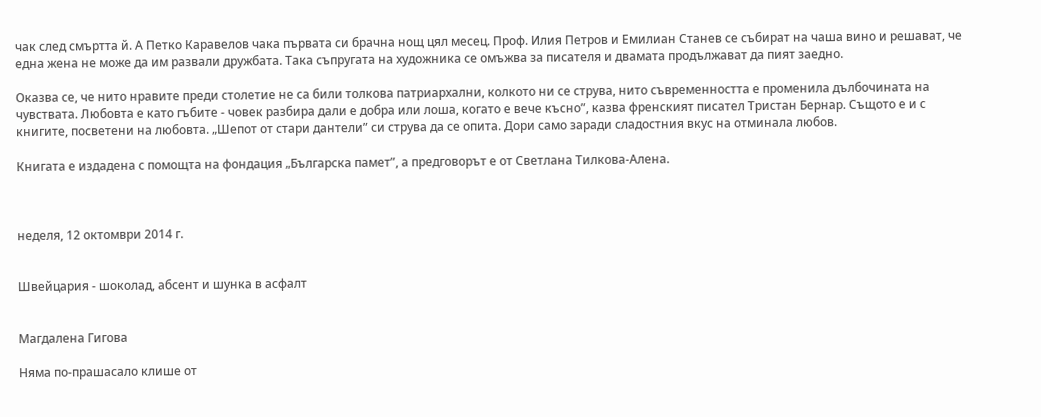чак след смъртта й. А Петко Каравелов чака първата си брачна нощ цял месец. Проф. Илия Петров и Емилиан Станев се събират на чаша вино и решават, че една жена не може да им развали дружбата. Така съпругата на художника се омъжва за писателя и двамата продължават да пият заедно.

Оказва се, че нито нравите преди столетие не са били толкова патриархални, колкото ни се струва, нито съвременността е променила дълбочината на чувствата. Любовта е като гъбите - човек разбира дали е добра или лоша, когато е вече късно”, казва френският писател Тристан Бернар. Същото е и с книгите, посветени на любовта. „Шепот от стари дантели” си струва да се опита. Дори само заради сладостния вкус на отминала любов.

Книгата е издадена с помощта на фондация „Българска памет”, а предговорът е от Светлана Тилкова-Алена.



неделя, 12 октомври 2014 г.


Швейцария - шоколад, абсент и шунка в асфалт


Магдалена Гигова

Няма по-прашасало клише от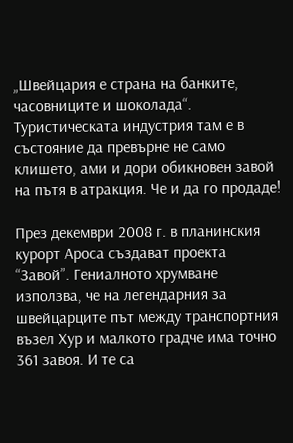„Швейцария е страна на банките, часовниците и шоколада“. Туристическата индустрия там е в състояние да превърне не само клишето, ами и дори обикновен завой на пътя в атракция. Че и да го продаде!

През декември 2008 г. в планинския курорт Ароса създават проекта “Завой”. Гениалното хрумване използва, че на легендарния за швейцарците път между транспортния възел Хур и малкото градче има точно 361 завоя. И те са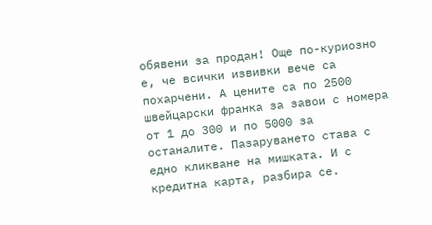обявени за продан! Още по-куриозно е, че всички извивки вече са похарчени. А цените са по 2500 швейцарски франка за завои с номера от 1 до 300 и по 5000 за останалите. Пазаруването става с едно кликване на мишката. И с кредитна карта, разбира се.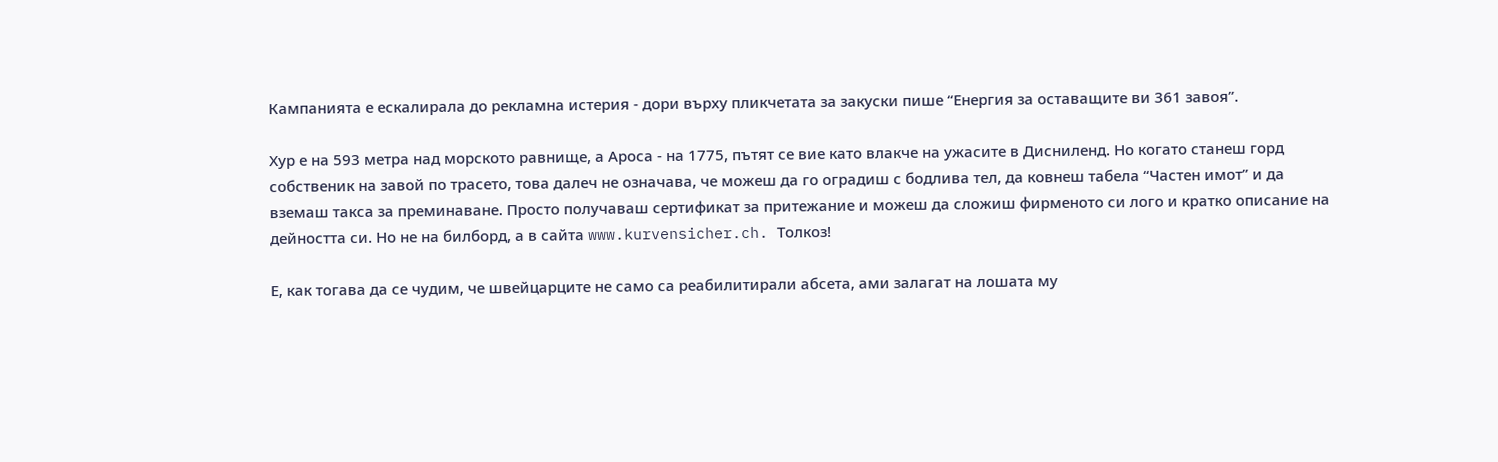Кампанията е ескалирала до рекламна истерия - дори върху пликчетата за закуски пише “Енергия за оставащите ви 361 завоя”.

Хур е на 593 метра над морското равнище, а Ароса - на 1775, пътят се вие като влакче на ужасите в Дисниленд. Но когато станеш горд собственик на завой по трасето, това далеч не означава, че можеш да го оградиш с бодлива тел, да ковнеш табела “Частен имот” и да вземаш такса за преминаване. Просто получаваш сертификат за притежание и можеш да сложиш фирменото си лого и кратко описание на дейността си. Но не на билборд, а в сайта www.kurvensicher.ch. Толкоз!

Е, как тогава да се чудим, че швейцарците не само са реабилитирали абсета, ами залагат на лошата му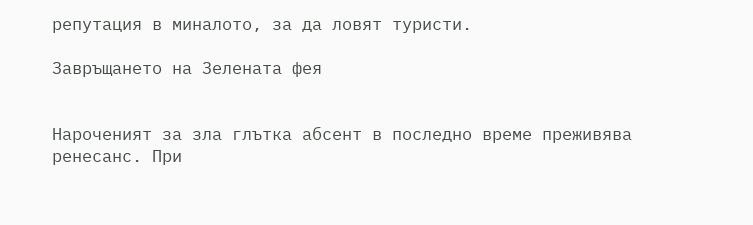репутация в миналото, за да ловят туристи.

Завръщането на Зелената фея


Нароченият за зла глътка абсент в последно време преживява ренесанс. При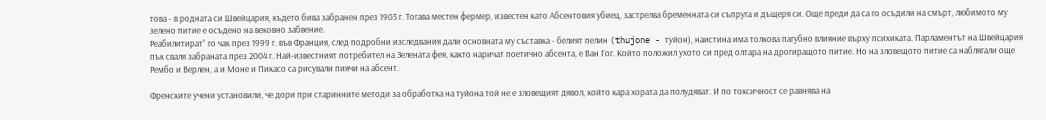това - в родната си Швейцария, където бива забранен през 1903 г. Тогава местен фермер, известен като Абсентовия убиец, застрелва бременната си съпруга и дъщеря си. Още преди да са го осъдили на смърт, любимото му зелено питие е осъдено на вековно забвение.
Реабилитират” го чак през 1999 г. във Франция, след подробни изследвания дали основната му съставка - белият пелин (thujone - туйон), наистина има толкова пагубно влияние върху психиката. Парламентът на Швейцария пък сваля забраната през 2004 г. Най-известният потребител на Зелената фея, както наричат поетично абсента, е Ван Гог. Който положил ухото си пред олтара на дрогиращото питие. Но на зловещото питие са наблягали още Рембо и Верлен, а и Моне и Пикасо са рисували пиячи на абсент.

Френските учени установили, че дори при старинните методи за обработка на туйона той не е зловещият дявол, който кара хората да полудяват. И по токсичност се равнява на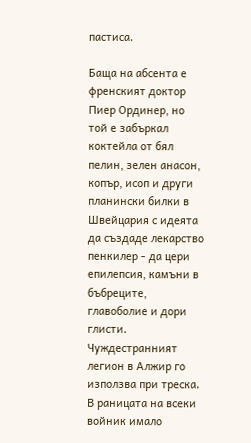пастиса.

Баща на абсента е френският доктор Пиер Ординер, но той е забъркал коктейла от бял пелин, зелен анасон, копър, исоп и други планински билки в Швейцария с идеята да създаде лекарство пенкилер - да цери епилепсия, камъни в бъбреците, главоболие и дори глисти. Чуждестранният легион в Алжир го използва при треска. В раницата на всеки войник имало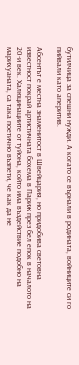бутилчица за спешни нужди. А когато се върнали в родината, войниците си го пийвали като аперитив.

Абсентът е местна знаменитост в Швейцария, но придобива световна известност покрай артистичната бохема в Париж през бел епок в началото на 20-и век. Халюцинациите от туйона, който има въздействие подобно на марихуаната, са така поетично възпети, че как да не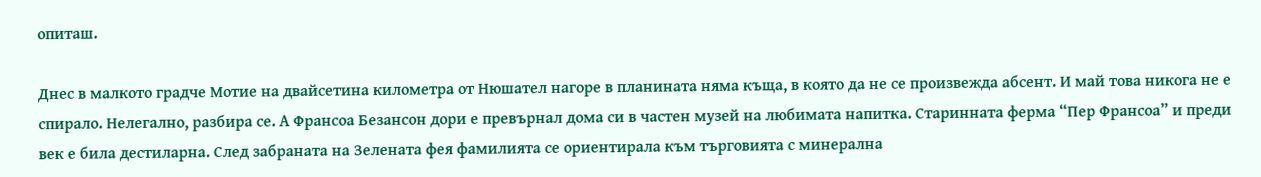опиташ.

Днес в малкото градче Мотие на двайсетина километра от Нюшател нагоре в планината няма къща, в която да не се произвежда абсент. И май това никога не е спирало. Нелегално, разбира се. А Франсоа Безансон дори е превърнал дома си в частен музей на любимата напитка. Старинната ферма “Пер Франсоа” и преди век е била дестиларна. След забраната на Зелената фея фамилията се ориентирала към търговията с минерална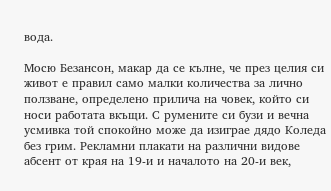вода.

Мосю Безансон, макар да се кълне, че през целия си живот е правил само малки количества за лично ползване, определено прилича на човек, който си носи работата вкъщи. С румените си бузи и вечна усмивка той спокойно може да изиграе дядо Коледа без грим. Рекламни плакати на различни видове абсент от края на 19-и и началото на 20-и век,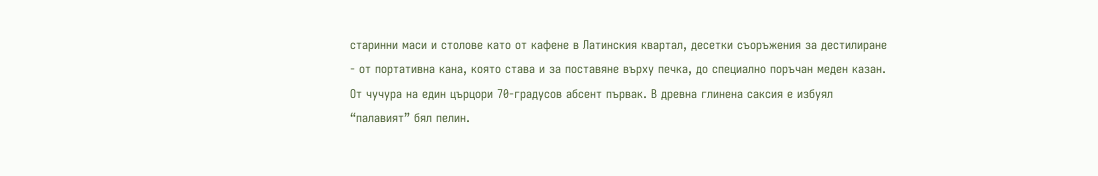старинни маси и столове като от кафене в Латинския квартал, десетки съоръжения за дестилиране - от портативна кана, която става и за поставяне върху печка, до специално поръчан меден казан. От чучура на един църцори 70-градусов абсент първак. В древна глинена саксия е избуял “палавият” бял пелин.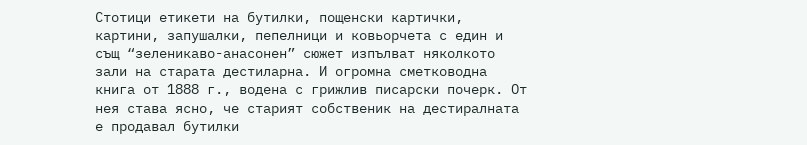Стотици етикети на бутилки, пощенски картички, картини, запушалки, пепелници и ковьорчета с един и същ “зеленикаво-анасонен” сюжет изпълват няколкото зали на старата дестиларна. И огромна сметководна книга от 1888 г., водена с грижлив писарски почерк. От нея става ясно, че старият собственик на дестиралната е продавал бутилки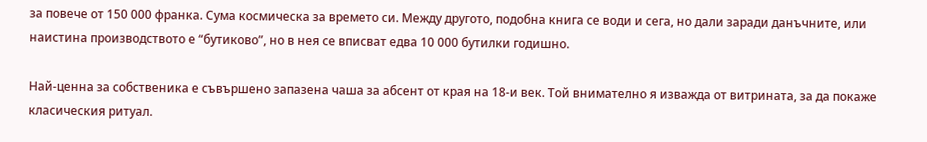за повече от 150 000 франка. Сума космическа за времето си. Между другото, подобна книга се води и сега, но дали заради данъчните, или наистина производството е “бутиково”, но в нея се вписват едва 10 000 бутилки годишно.

Най-ценна за собственика е съвършено запазена чаша за абсент от края на 18-и век. Той внимателно я изважда от витрината, за да покаже класическия ритуал.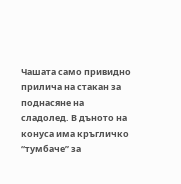Чашата само привидно прилича на стакан за поднасяне на сладолед. В дъното на конуса има кръгличко “тумбаче” за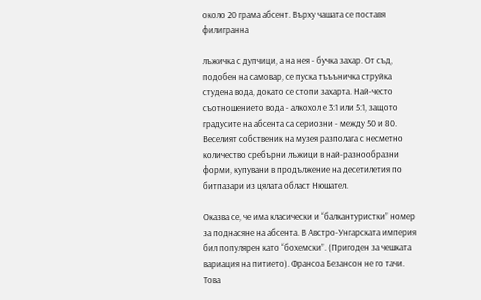около 20 грама абсент. Върху чашата се поставя филигранна

лъжичка с дупчици, а на нея - бучка захар. От съд, подобен на самовар, се пуска тъъъничка струйка студена вода, докато се стопи захарта. Най-често съотношението вода - алкохол е 3:1 или 5:1, защото градусите на абсента са сериозни - между 50 и 80. Веселият собственик на музея разполага с несметно количество сребърни лъжици в най-разнообразни форми, купувани в продължение на десетилетия по битпазари из цялата област Нюшател.

Оказва се, че има класически и “балкантуристки” номер за поднасяне на абсента. В Австро-Унгарската империя бил популярен като “бохемски”. (Пригоден за чешката вариация на питието). Франсоа Безансон не го тачи. Това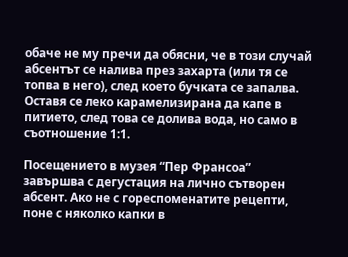обаче не му пречи да обясни, че в този случай абсентът се налива през захарта (или тя се топва в него), след което бучката се запалва. Оставя се леко карамелизирана да капе в питието, след това се долива вода, но само в съотношение 1:1.

Посещението в музея “Пер Франсоа” завършва с дегустация на лично сътворен абсент. Ако не с гореспоменатите рецепти, поне с няколко капки в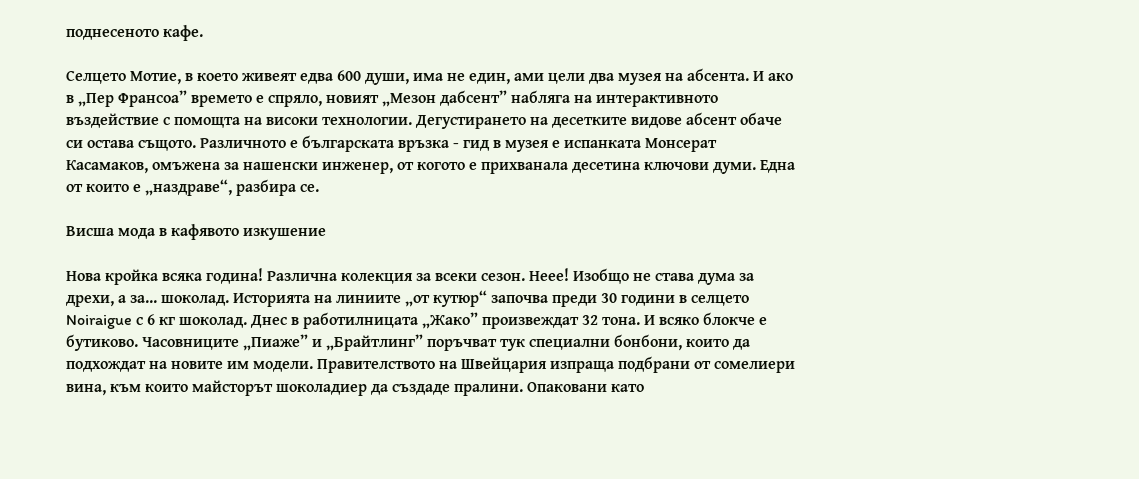поднесеното кафе.

Селцето Мотие, в което живеят едва 600 души, има не един, ами цели два музея на абсента. И ако в „Пер Франсоа” времето е спряло, новият „Мезон дабсент” набляга на интерактивното въздействие с помощта на високи технологии. Дегустирането на десетките видове абсент обаче си остава същото. Различното е българската връзка - гид в музея е испанката Монсерат Касамаков, омъжена за нашенски инженер, от когото е прихванала десетина ключови думи. Една от които е „наздраве“, разбира се.

Висша мода в кафявото изкушение

Нова кройка всяка година! Различна колекция за всеки сезон. Неее! Изобщо не става дума за дрехи, а за... шоколад. Историята на линиите „от кутюр“ започва преди 30 години в селцето Noiraigue с 6 кг шоколад. Днес в работилницата „Жако” произвеждат 32 тона. И всяко блокче е бутиково. Часовниците „Пиаже” и „Брайтлинг” поръчват тук специални бонбони, които да подхождат на новите им модели. Правителството на Швейцария изпраща подбрани от сомелиери вина, към които майсторът шоколадиер да създаде пралини. Опаковани като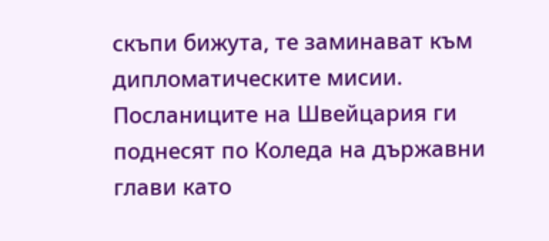скъпи бижута, те заминават към дипломатическите мисии. Посланиците на Швейцария ги поднесят по Коледа на държавни глави като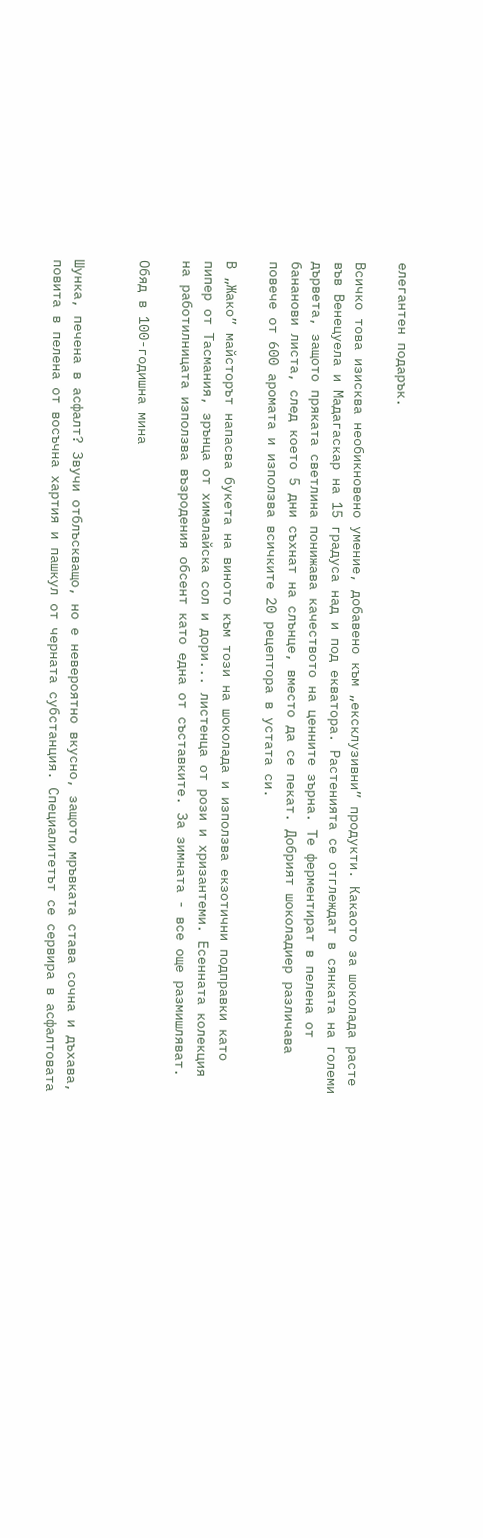елегантен подарък.

Всичко това изисква необикновено умение, добавено към „ексклузивни” продукти. Какаото за шоколада расте във Венецуела и Мадагаскар на 15 градуса над и под екватора. Растенията се отглеждат в сянката на големи дървета, защото пряката светлина понижава качеството на ценните зърна. Те ферментират в пелена от бананови листа, след което 5 дни съхнат на слънце, вместо да се пекат. Добрият шоколадиер различава повече от 600 аромата и използва всичките 20 рецептора в устата си.

В „Жако” майсторът напасва букета на виното към този на шоколада и използва екзотични подправки като пипер от Тасмания, зрънца от хималайска сол и дори... листенца от рози и хризантеми. Есенната колекция на работилницата използва възродения обсент като една от съставките. За зимната - все още размишляват.

Обяд в 100-годишна мина


Шунка, печена в асфалт? Звучи отблъскващо, но е невероятно вкусно, защото мръвката става сочна и дъхава, повита в пелена от восъчна хартия и пашкул от черната субстанция. Специалитетът се сервира в асфалтовата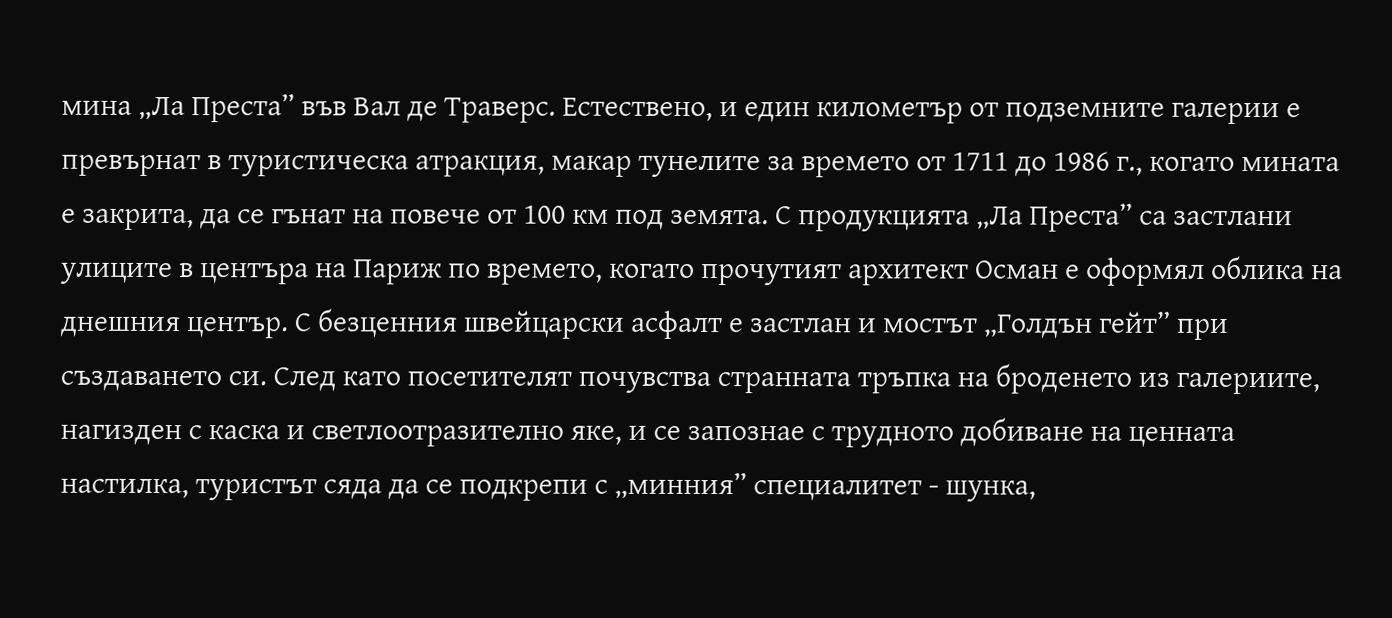мина „Ла Преста” във Вал де Траверс. Естествено, и един километър от подземните галерии е превърнат в туристическа атракция, макар тунелите за времето от 1711 до 1986 г., когато мината е закрита, да се гънат на повече от 100 км под земята. С продукцията „Ла Преста” са застлани улиците в центъра на Париж по времето, когато прочутият архитект Осман е оформял облика на днешния център. С безценния швейцарски асфалт е застлан и мостът „Голдън гейт” при създаването си. След като посетителят почувства странната тръпка на броденето из галериите, нагизден с каска и светлоотразително яке, и се запознае с трудното добиване на ценната настилка, туристът сяда да се подкрепи с „минния” специалитет - шунка,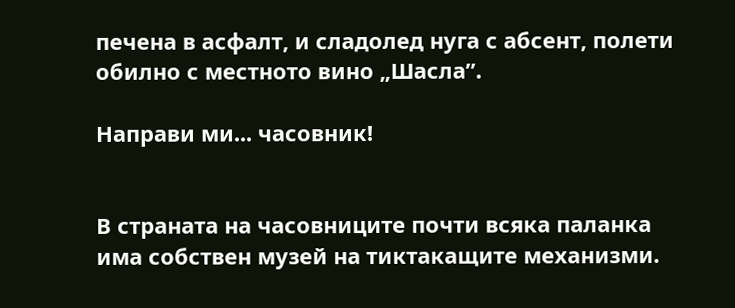печена в асфалт, и сладолед нуга с абсент, полети обилно с местното вино „Шасла”.

Направи ми... часовник!


В страната на часовниците почти всяка паланка има собствен музей на тиктакащите механизми.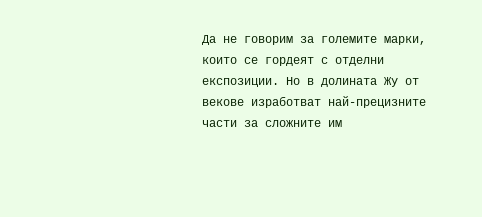Да не говорим за големите марки, които се гордеят с отделни експозиции. Но в долината Жу от векове изработват най-прецизните части за сложните им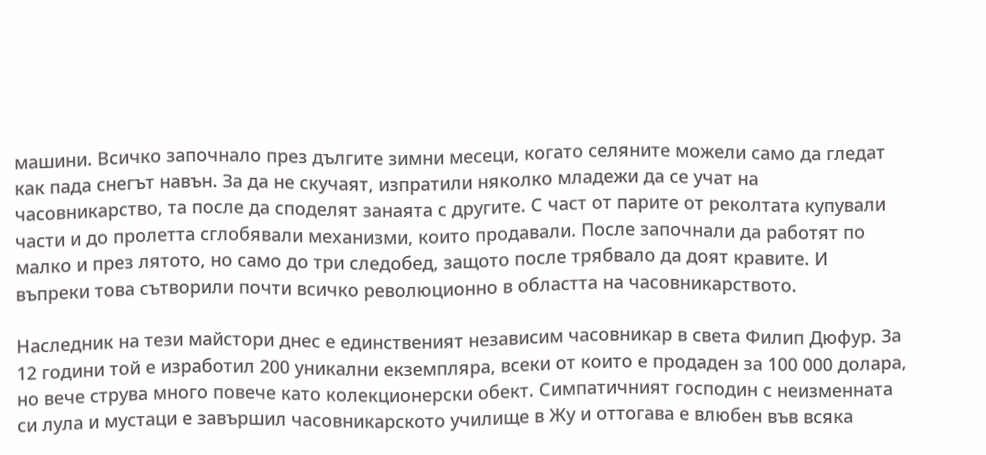машини. Всичко започнало през дългите зимни месеци, когато селяните можели само да гледат как пада снегът навън. За да не скучаят, изпратили няколко младежи да се учат на часовникарство, та после да споделят занаята с другите. С част от парите от реколтата купували части и до пролетта сглобявали механизми, които продавали. После започнали да работят по малко и през лятото, но само до три следобед, защото после трябвало да доят кравите. И въпреки това сътворили почти всичко революционно в областта на часовникарството.

Наследник на тези майстори днес е единственият независим часовникар в света Филип Дюфур. За 12 години той е изработил 200 уникални екземпляра, всеки от които е продаден за 100 000 долара, но вече струва много повече като колекционерски обект. Симпатичният господин с неизменната си лула и мустаци е завършил часовникарското училище в Жу и оттогава е влюбен във всяка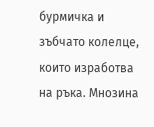бурмичка и зъбчато колелце, които изработва на ръка. Мнозина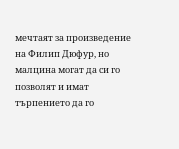мечтаят за произведение на Филип Дюфур, но малцина могат да си го позволят и имат търпението да го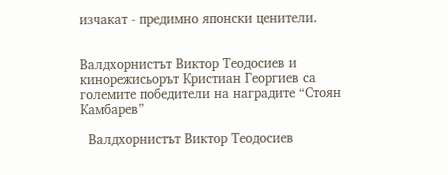изчакат - предимно японски ценители.


Валдхорнистът Виктор Теодосиев и кинорежисьорът Кристиан Георгиев са големите победители на наградите “Стоян Камбарев”

  Валдхорнистът Виктор Теодосиев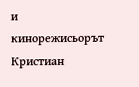и кинорежисьорът Кристиан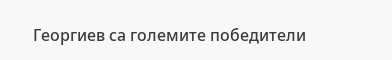Георгиев са големите победители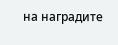на наградите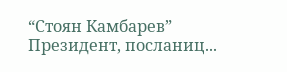“Стоян Камбарев” Президент, посланиц...